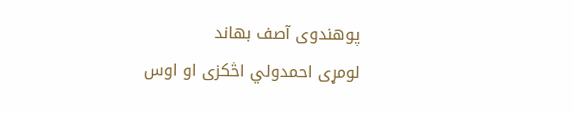پوهندوی آصف بهاند
لومړی احمدولي اڅکزی او اوس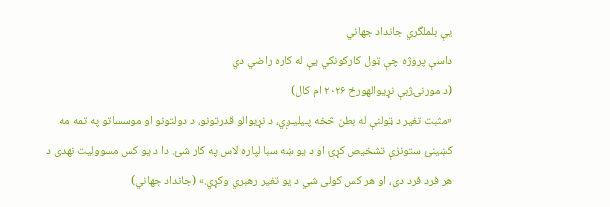یې بلملگري جانداد جهاني
داسې پروژه چې ټول کارکونکي یې له کاره راضي دي
(د مورنۍژبې نړیوالهورځ ۲۰۲۶ ام کال)
«مثبت تغیر د ټولنې له بطن څخه پـیلیـږي، د نړیوالو قدرتونو، د دولتونو او موسساتو په تمه مه کښینئ ستونزې تشخیص کړئ او د یو ښه سبا لپاره لاس په کار شئ. دا د یو کس مسوولیت نهدی د هر فرد فرد دی، او هر کس کولی شي د یو تغیر رهبري وکړي.» (جانداد جهاني)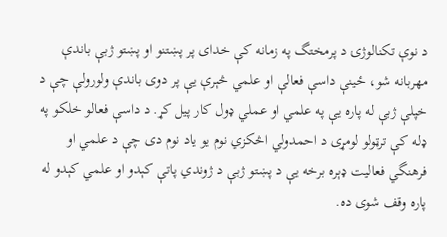د نوې تکنالوژۍ د پرمختگ په زمانه کې خدای پر پښتنو او پښتو ژبې باندې مهربانه شو، ځینې داسې فعالې او علمي څېرې یې پر دوی باندې ولورولې چې د خپلې ژبې له پاره یې په علمي او عملي ډول کار پیل کړ. د داسې فعالو خلکو په ډله کې ترټولو لومړی د احمدولي اڅکزي نوم یو یاد نوم دی چې د علمي او فرهنگي فعالیت ډېره برخه یې د پښتو ژبې د ژوندي پاتې کېدو او علمي کېدو له پاره وقف شوی ده.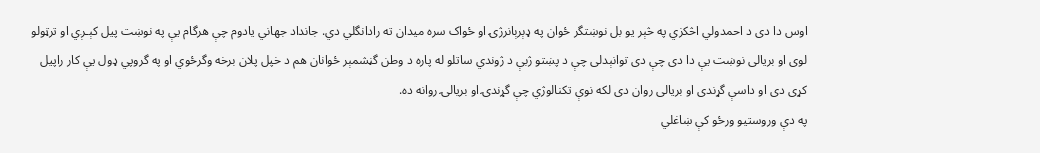اوس دا دی د احمدولي اڅکزي په څېر یو بل نوښتگر ځوان په ډېرېانرژۍ او ځواک سره میدان ته رادانگلي دي. جانداد جهاني یادوم چې هرگام یې په نوښت پیل کېـږي او ترټولو لوی او بریالی نوښت یې دا دی چې دی توانېدلی چې د پښتو ژبې د ژوندي ساتلو له پاره د وطن گڼشمېر ځوانان هم د خپل پلان برخه وگرځوي او په گروپي ډول یې کار راپیل کړی دی او داسې گړندی او بریالی روان دی لکه نوې تکنالوژي چې گړندۍ او بریالۍ روانه ده.
په دې وروستیو ورځو کې ښاغلي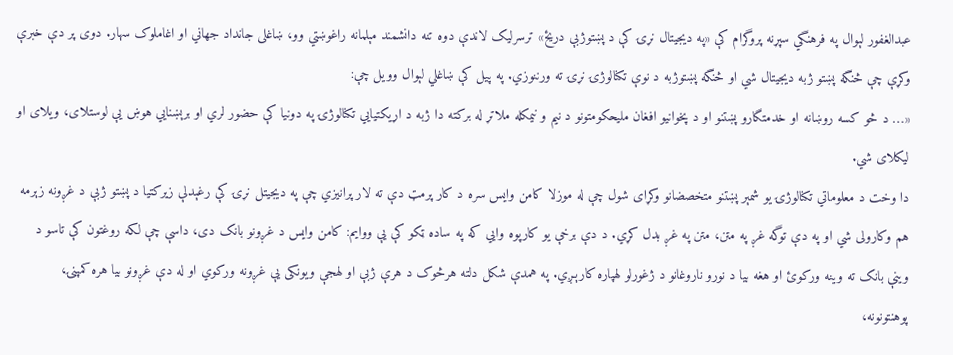عبدالغفور لېوال په فرهنگي سپړنه پروگرام کې «په دیجیتال نړۍ کې د پښتوژبې دریځ» ترسرلیک لاندې دوه تنه دانشمند مېلمانه راغوښتي وو، ښاغلی جانداد جهاني او اغاملوک سهار. دوی پر دې خبرې وکړې چې څنگه پښتو ژبه دیجیتال شي او څنگه پښتوژبه د نوې تکنالوژۍ نړۍ ته ورننوزي. په پیل کې ښاغلي لېوال وویل چې:
«… د څو کسه روښانه او خدمتگارو پښتنو او د پخوانیو افغان مليحکومتونو د نیم و نیمکله ملاتړ له برکته دا ژبه د اړیکتیایي تکنالوژۍ په دونیا کې حضور لري او برېښنايي هوښ یې لوستلای، ویلای او لیکلای شي.
دا وخت د معلوماتي تکنالوژۍ یو شمېر پښتنو متخصضانو وکړای شول چې له موزلا کامن وایس سره د کار پرمټ دې ته لار پرانیزي چې په دیجیتل نړۍ کې رغېدلې زیرکتیا د پښتو ژبې د غږونه زېرمه هم وکارولی شي او په دې توگه غږ په متن، متن په غږ بدل کړي. د دې برخې یو کارپوه وايي که په ساده ټکو کې یې ووایم: کامن وایس د غږونو بانک دی، داسې چې لکه روغتون کې تاسو د وینې بانک ته وینه ورکوئ او هغه بیا د نورو ناروغانو د ژغورلو لهپاره کارېـږي. په همدې شکل دلته هرڅوک د هرې ژبې او لهجې ویونکی یې غږونه ورکوي او له دې غږونو بیا هره کمپنۍ، پوهنتونونه،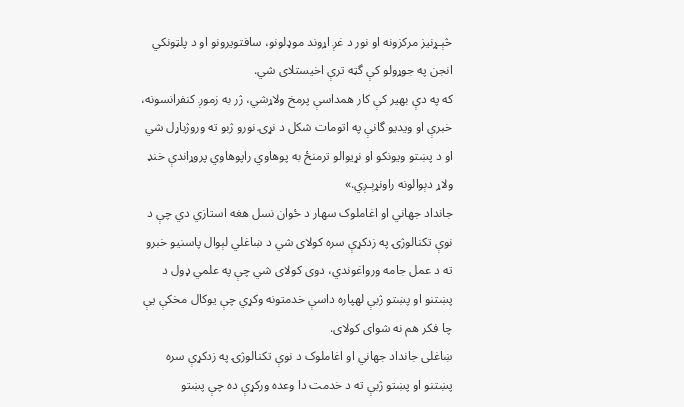څېـړنیز مرکزونه او نور د غږ اړوند موډلونو، سافتویرونو او د پلټونکي انجن په جوړولو کې گټه ترې اخیستلای شي.
که په دې بهیر کې کار همداسې پرمخ ولاړشي، ژر به زموږ کنفرانسونه، خبرې او ویدیو گانې په اتومات شکل د نړۍ نورو ژبو ته وروژباړل شي او د پښتو ویونکو او نړیوالو ترمنځ به پوهاوي راپوهاوي پروړاندې خنډ ولاړ دېوالونه راونړېـږي.»
جانداد جهاني او اغاملوک سهار د ځوان نسل هغه استازي دي چې د نوې تکنالوژۍ په زدکړې سره کولای شي د ښاغلي لېوال پاسنیو خبرو ته د عمل جامه ورواغوندي، دوی کولای شي چې په علمي ډول د پښتنو او پښتو ژبې لهپاره داسې خدمتونه وکړي چې یوکال مخکې یې چا فکر هم نه شوای کولای.
ښاغلی جانداد جهاني او اغاملوک د نوې تکنالوژۍ په زدکړې سره پښتنو او پښتو ژبې ته د خدمت دا وعده ورکړې ده چې پښتو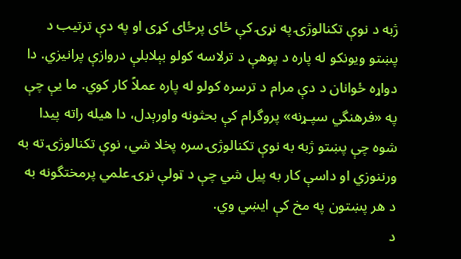ژبه د نوې تکنالوژۍ په نړۍ کې ځای پرځای کړی او په دې ترتیب د پښتو ویونکو له پاره د پوهې د ترلاسه کولو بېلابلې دروازې پرانیزي. دا دواړه ځوانان د دې مرام د ترسره کولو له پاره عملاً کار کوي. ما یې چې په «فرهنگي سپـړنه» پروگرام کې بحثونه واورېدل، دا هیله راته پیدا شوه چې پښتو ژبه به نوې تکنالوژۍ سره پخلا شي، نوې تکنالوژۍ ته به ورننوزي او داسې کار به پیل شي چې د ټولې نړۍ علمي پرمختگونه به د هر پښتون په مخ کې ایښي وي.
د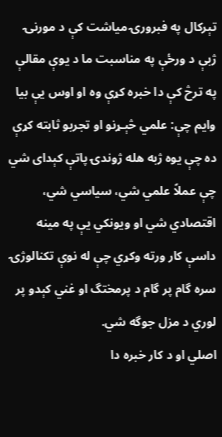تېرکال په فبرورۍ میاشت کې د مورنۍ ژبې د ورځې په مناسبت ما د یوې مقالې په ترڅ کې دا خبره کړې وه او اوس یې بیا وایم چې: علمي څېـړنو او تجربو ثابته کړې ده چې یوه ژبه هله ژوندۍ پاتې کېدای شي چې عملاً علمي شي، سیاسي شي، اقتصادي شي او ویونکي یې په مینه داسې کار ورته وکړي چې له نوې تکنالوژۍ سره گام پر گام د پرمختگ او غني کېدو پر لوري د مزل جوگه شي.
اصلي او د کار خبره دا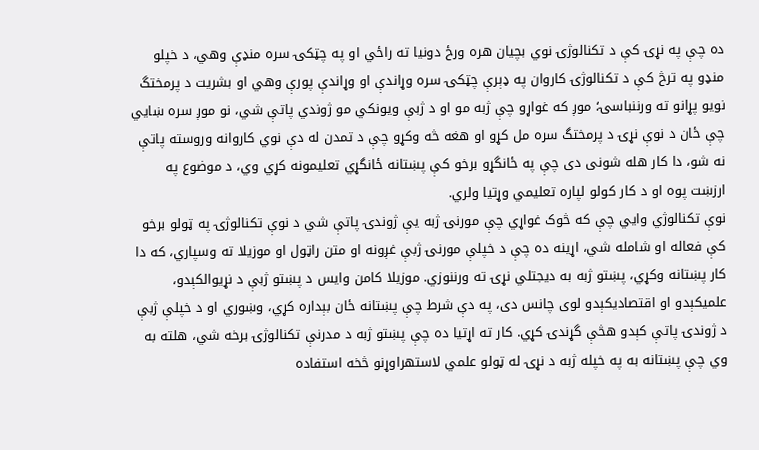ده چې په نړۍ کې د تکنالوژۍ نوي بچیان هره ورځ دونیا ته راځي او په چټکۍ سره منډې وهي، د خپلو منډو په ترڅ کې د تکنالوژۍ کاروان په ډېرې چټکۍ سره وړاندې او وړاندې پورې وهي او بشریت د پرمختگ نویو پړانو ته ورننباسۍ؛ موږ که غواړو چې ژبه مو او د ژبې ویونکي مو ژوندي پاتې شي، نو موږ سره ښايي چې ځان د نوې نړۍ د پرمختگ سره مل کړو او هغه څه وکړو چې د تمدن له دې نوي کاروانه وروسته پاتې نه شو، دا کار هله شونی دی چې په ځانگړو برخو کې پښتانه ځانگړي تعلیمونه کړي وي، د موضوع په ارزښت پوه او د کار کولو لپاره تعلیمي وړتیا ولري.
نوې تکنالوژي وايي چې که څوک غواړي چې مورنۍ ژبه یې ژوندۍ پاتې شي د نوې تکنالوژۍ په ټولو برخو کې فعاله او شامله شي، اړینه ده چې د خپلې مورنۍ ژبې غږونه او متن راټول او موزیلا ته وسپاري، که دا کار پښتانه وکړي، پښتو ژبه به دیجتلي نړۍ ته ورننوزي. موزیلا کامن وایس د پښتو ژبې د نړیوالکېدو، علميکېدو او اقتصاديکېدو لوی چانس دی، په دې شرط چې پښتانه ځان بېداره کړي، وښوري او د خپلې ژبې د ژوندۍ پاتې کېدو هڅې گړندۍ کړي. کار ته اړتیا ده چې پښتو ژبه د مدرنې تکنالوژۍ برخه شي، هلته به وي چې پښتانه به په خپله ژبه د نړۍ له ټولو علمي لاستهراوړنو څخه استفاده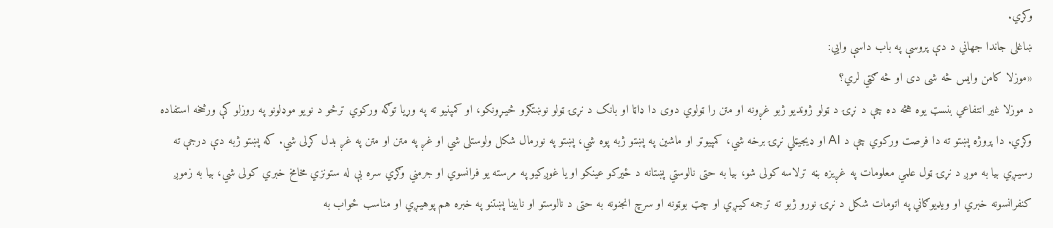وکړي.
ښاغلی جاندا جهاني د دې پروسې په باب داسې وايي:
«موزلا کامن وایس څه شی دی او څه ګټي لري؟
د موزلا غیر انتفاعي بنسټ یوه هڅه ده چې د نړۍ د ټولو ژوندیو ژبو غږونه او متن را ټولوي دوی دا ډاټا او بانک د نړۍ ټولو نوښتګرو څیـړونکو، او کمپنیو ته په وړیا توګه ورکوي ترڅو د نویو موډلونو په روزلو کې ورڅخه استفاده وکړي. دا پروژه پښتو ته دا فرصت ورکوي چې د AI او ډیجیټلي نړۍ برخه شي، کمپیوټر او ماشین په پښتو ژبه پوه شي، پښتو په نورمال شکل ولوستلی شي او غږ په متن او متن په غږ بدل کړلی شي. که پښتو ژبه دې درجې ته رسیـږي بیا به موږ د نړۍ ټول علمي معلومات په غږیزه بڼه ترلاسه کولی شو، بیا به حتی نالوستي پښتانه د ځیرکو عینکو او یا غوږکیو په مرسته یو فرانسوي او جرمني وګړي سره بې له ستونزي مخامخ خبري کولی شي، بیا به زموږ کنفرانسونه خبري او ویډیوګاني په اتومات شکل د نړۍ نورو ژبو ته ترجمه کیـږي او چټ بوټونه او سرچ انجنونه به حتی د نالوستو او نابینا پښتنو په خبره هم پوهیـږي او مناسب ځواب به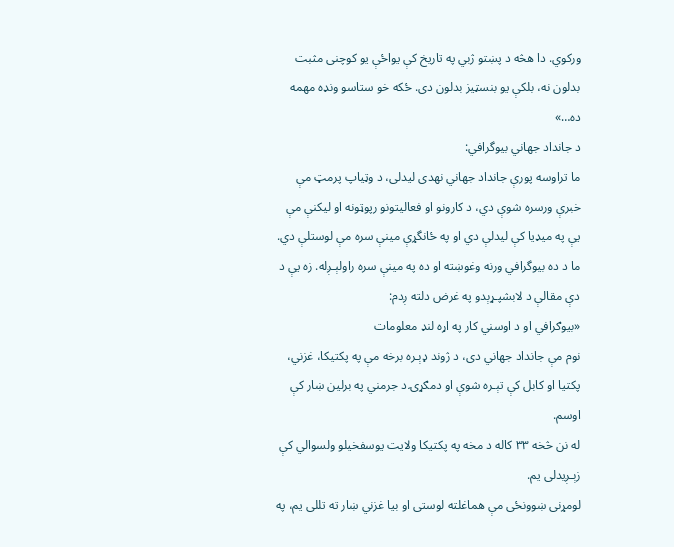ورکوي. دا هڅه د پښتو ژبي په تاریخ کې یواځې یو کوچنی مثبت بدلون نه، بلکې یو بنسټیز بدلون دی. ځکه خو ستاسو ونډه مهمه ده…»
د جانداد جهاني بیوگرافي:
ما تراوسه پورې جانداد جهاني نهدی لیدلی، د وټیاپ پرمټ مې خبرې ورسره شوې دي، د کارونو او فعالیتونو رپوټونه او لیکنې مې یې په میډیا کې لیدلې دي او په ځانگړې مینې سره مې لوستلې دي. ما د ده بیوگرافي ورنه وغوښته او ده په مینې سره راولېـږله. زه یې د دې مقالې د لابشپـړېدو په غرض دلته ږدم:
«بیوګرافي او د اوسني کار په اړه لنډ معلومات
نوم مې جانداد جهاني دی، د ژوند ډېـره برخه مې په پکتیکا، غزني، پکتیا او کابل کې تېـره شوې او دمګړۍ د جرمني په برلین ښار کې اوسم.
له نن څخه ٣٣ کاله د مخه په پکتیکا ولایت یوسفخیلو ولسوالي کې زېـږیدلی یم.
لومړنی ښوونځی مې هماغلته لوستی او بیا غزني ښار ته تللی یم، په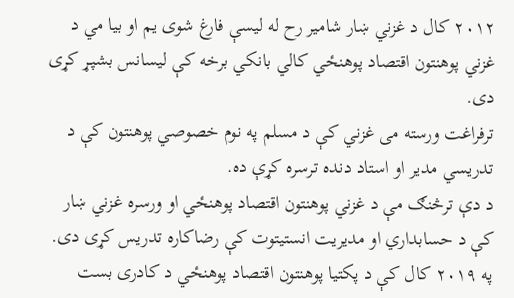٢٠١٢ کال د غزني ښار شامیر رح له لیسې فارغ شوی یم او بیا مي د غزني پوهنتون اقتصاد پوهنځي کالي بانکي برخه کې لیسانس بشپـړ کړی دی.
ترفراغت ورسته می غزني کې د مسلم په نوم خصوصي پوهنتون کې د تدریسي مدیر او استاد دنده ترسره کړې ده.
د دې ترڅنګ مې د غزني پوهنتون اقتصاد پوهنځي او ورسره غزني ښار کې د حسابداري او مدیریت انستیتوت کې رضاکاره تدریس کړی دی.
په ٢٠١٩ کال کې د پکتیا پوهنتون اقتصاد پوهنځي د کادری بست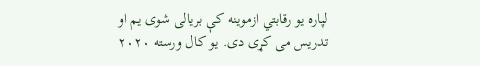لپاره یو رقابتي ازموینه کې بریالی شوی یم او تدریس می کړی دی. یو کال ورسته ٢٠٢٠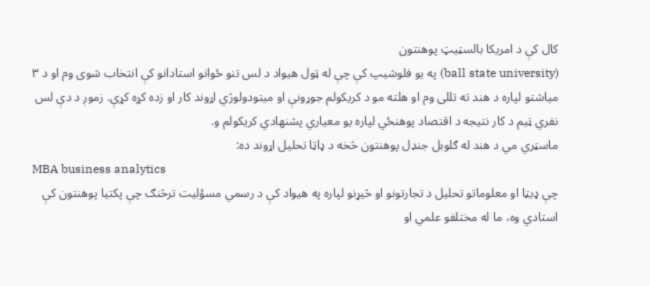کال کې د امریکا بالسټیټ پوهنتون
(ball state university) په یو فلوشيپ کې چې له ټول هیواد د لس تنو ځوانو استادانو کې انتخاب شوی وم او د ٣ میاشتو لپاره د هند ته تللی وم او هلته مو د کریکولم جوړونې او میتودولوژي اړوند کار او زده کړه کړې. زموږ د دې لس نفري ټیم د کار نتیجه د اقتصاد پوهنځي لپاره یو معیاري پشنهادي کریکولم و.
ماسټري مي د هند له ګلوبل جنډل پوهنتون څخه د ډاټا تحلیل اړوند ده:
MBA business analytics
چې ډیټا او معلوماتو تحلیل د تجارتونو او څیړنو لپاره په هیواد کې د رسمي مسؤلیت ترڅنګ چې پکتیا پوهنتون کې استادي وه، ما له مختلفو علمي او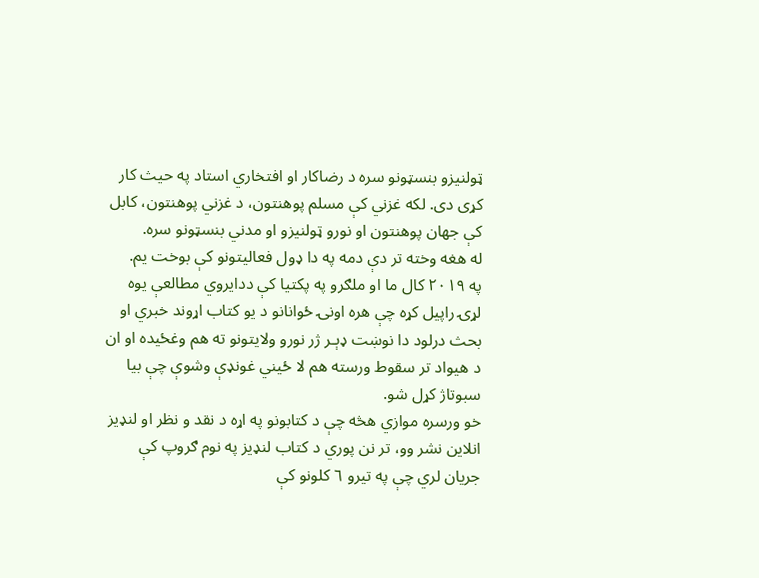ټولنیزو بنسټونو سره د رضاکار او افتخاري استاد په حیث کار کړی دی. لکه غزني کې مسلم پوهنتون، د غزني پوهنتون، کابل کې جهان پوهنتون او نورو ټولنیزو او مدني بنسټونو سره.
له هغه وخته تر دې دمه په دا ډول فعالیتونو کې بوخت یم.
په ٢٠١٩ کال ما او ملګرو په پکتيا کې ددایروي مطالعې یوه لړۍ راپیل کړه چې هره اونۍ ځوانانو د یو کتاب اړوند خبري او بحث درلود دا نوښت ډېـر ژر نورو ولايتونو ته هم وغځیده او ان د هیواد تر سقوط ورسته هم لا ځیني غونډې وشوې چې بیا سبوتاژ کړل شو.
خو ورسره موازي هڅه چې د کتابونو په اړه د نقد و نظر او لنډیز انلاین نشر وو، تر نن پوري د کتاب لنډیز په نوم ګروپ کې جریان لري چې په تیرو ٦ کلونو کې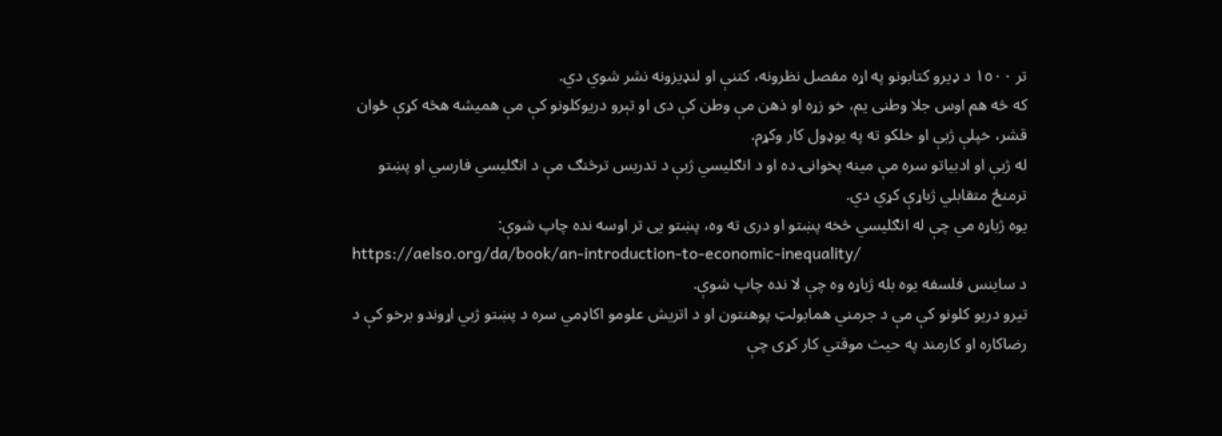تر ١٥٠٠ د ډیرو کتابونو په اړه مفصل نظرونه، کتنې او لنډیزونه نشر شوي دي.
که څه هم اوس جلا وطنی یم، خو زړه او ذهن مې وطن کې دی او تېرو دریوکلونو کې مې همیشه هڅه کړې ځوان قشر، خپلې ژبې او خلکو ته په یوډول کار وکړم.
له ژبې او ادبیاتو سره مې مینه پخوانۍ ده او د انګلیسي ژبې د تدریس ترڅنګ مې د انګلیسي فارسي او پښتو ترمنځ متقابلي ژباړې کړي دي.
یوه ژباړه مي چې له انګلیسي څخه پښتو او دری ته وه، پښتو یی تر اوسه نده چاپ شوې:
https://aelso.org/da/book/an-introduction-to-economic-inequality/
د ساینس فلسفه یوه بله ژباړه وه چې لا نده چاپ شوې.
تیرو دریو کلونو کې مې د جرمني همابولټ پوهنتون او د اتریش علومو اکاډمي سره د پښتو ژبي اړوندو برخو کې د رضاکاره او کارمند په حیث موقتي کار کړی چې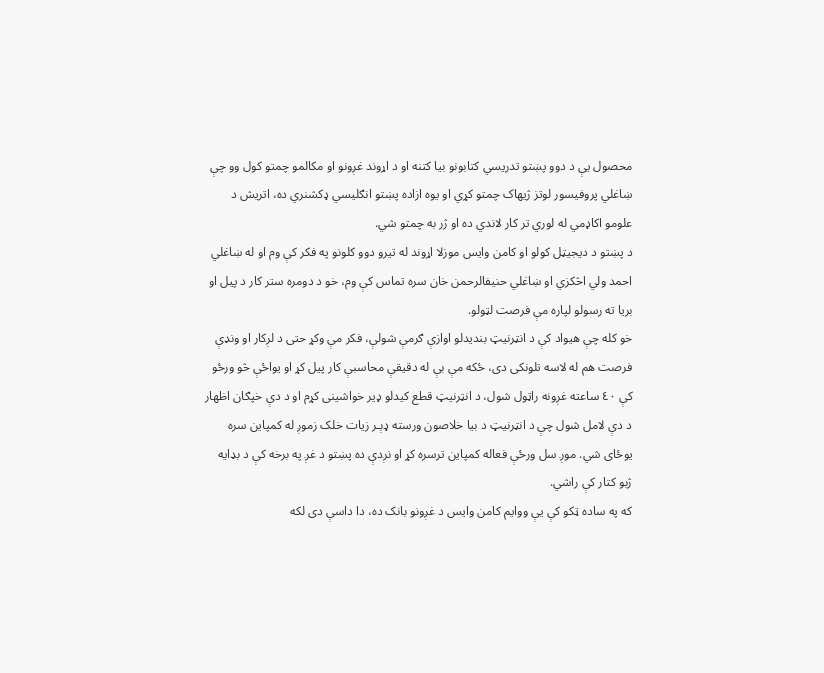محصول یې د دوو پښتو تدریسي کتابونو بیا کتنه او د اړوند غږونو او مکالمو چمتو کول وو چې ښاغلي پروفیسور لوتز ژیهاک چمتو کړي او یوه ازاده پښتو انګلیسي ډکشنري ده، اتریش د علومو اکاډمي له لوري تر کار لاندي ده او ژر به چمتو شي.
د پښتو د دیجیټل کولو او کامن وایس موزلا اړوند له تیرو دوو کلونو په فکر کې وم او له ښاغلي احمد ولي اڅکزي او ښاغلي حنیفالرحمن خان سره تماس کې وم، خو د دومره ستر کار د پیل او بریا ته رسولو لپاره مې فرصت لټولو.
خو کله چې هیواد کې د انټرنیټ بندیدلو اوازې ګرمې شولې، فکر مې وکړ حتی د لږکار او ونډې فرصت هم له لاسه تلونکی دی، ځکه مې بې له دقیقې محاسبې کار پیل کړ او یواځې څو ورځو کې ٤٠ ساعته غږونه راټول شول، د انټرنیټ قطع کیدلو ډیر خواشینی کړم او د دې خپګان اظهار د دې لامل شول چې د انټرنیټ د بیا خلاصون ورسته ډېـر زیات خلک زموږ له کمپاین سره یوځای شي. موږ سل ورځې فعاله کمپاین ترسره کړ او نږدې ده پښتو د غږ په برخه کې د بډایه ژبو کتار کې راشي.
که په ساده ټکو کې یې ووایم کامن وایس د غږونو بانک ده، دا داسې دی لکه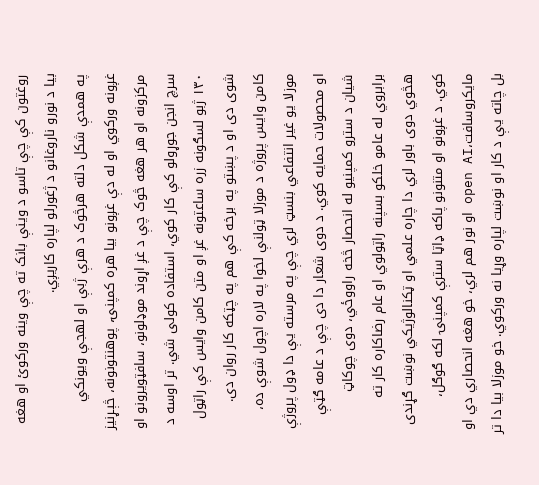روغتون کې چې تاسو د وینې بانک ته چې وینه ورکوئ او هغه بیا د نورو ناروغانو د ژغورلو لپاره کاریږي.
په همدې شکل دلته هرڅوک د هرې ژبې او لهجې ویونکي غږونه ورکوي او له دې غږونو بیا هره کمپنۍ، پوهنتونونه، څېـړنیز مرکزونه او هر هغه څوک چې د غږ اړوند موډلونو، سافټویرونو او سرچ انجن جوړولو کې کار کوي، استفاده کولی شي. تر اوسه د ١٣٠ ژبو لسګونه زره ساعتونه غږ او متن کامن وایس کې راټول شوی دی او د پښتو په برخه کې هم په چټکه کار روان دی.
کامن وایس پروژه د موزلا ټولنې لخوا په لاره اچول شوې ده، موزلا یو غیر انتفاعي بنسټ لري چې په مرسته یې دا ډول پروژې او محصولات حمایه کوي. د دوی شعار دا دی چې د عامه ګټې شیان د سترو کمپنیو له انحصار څخه راووځي، دوی چوکاټ برابروي له عامو خلکو بسپنه راټولوي او عام رضاکاره کار ته هڅوي دوی باور لري دا چاره علمي او ټکنالوژیکي نوښت ګړندی کوي. د غږونو او متنونو پاکه ډاټا سترې کمپنۍ لکه ګوګل، مایکروسافت،open AI او نور هم لري، خو هغه انحصاري دي او بل چاته یې د کار او نوښت لپاره وړیا نه ورکوي. خو موزلا بیا دا تر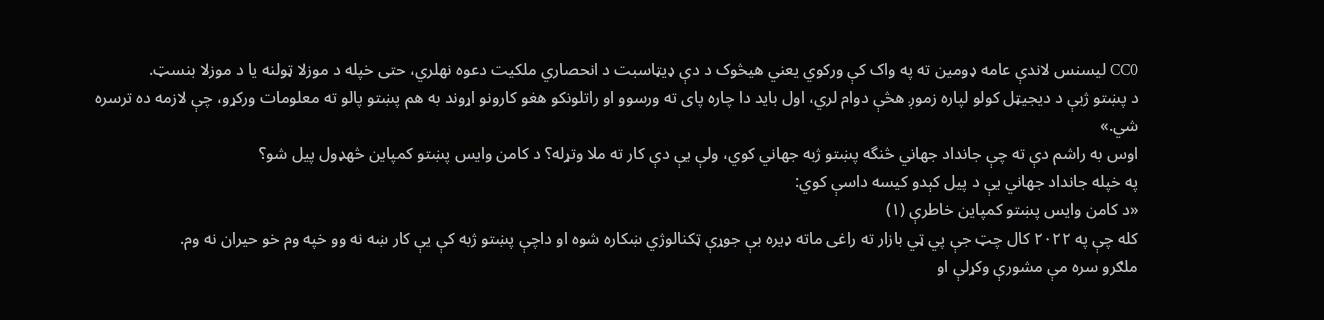CC0 لیسنس لاندې عامه ډومین ته په واک کې ورکوي یعني هیڅوک د دې ډیټاسبت د انحصاري ملکیت دعوه نهلري، حتی خپله د موزلا ټولنه یا د موزلا بنسټ.
د پښتو ژبې د دیجیټل کولو لپاره زموږ هڅې دوام لري، اول باید دا چاره پای ته ورسوو او راتلونکو هغو کارونو اړوند به هم پښتو پالو ته معلومات ورکړو، چې لازمه ده ترسره شي.»
اوس به راشم دې ته چې جانداد جهاني څنگه پښتو ژبه جهاني کوي، ولې یې دې کار ته ملا وتړله؟ د کامن وایس پښتو کمپاین څهډول پیل شو؟
په خپله جانداد جهاني یې د پیل کېدو کیسه داسې کوي:
«د کامن وایس پښتو کمپاین خاطرې (۱)
کله چې په ٢٠٢٢ کال چټ جې پي ټي بازار ته راغی ماته ډیره بې جوړې ټکنالوژي ښکاره شوه او داچې پښتو ژبه کې یې کار ښه نه وو خپه وم خو حیران نه وم.
ملګرو سره مې مشورې وکړلې او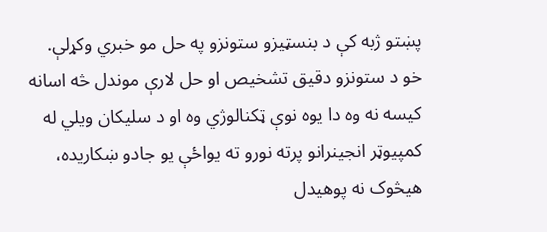پښتو ژبه کې د بنسټیزو ستونزو په حل مو خبري وکړلې.
خو د ستونزو دقیق تشخیص او حل لارې موندل څه اسانه کیسه نه وه دا یوه نوې ټکنالوژي وه او د سلیکان ویلي له کمپیوټر انجینرانو پرته نورو ته یواځې یو جادو ښکاریده، هیڅوک نه پوهیدل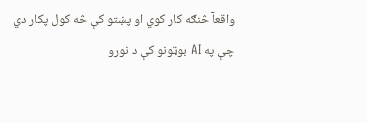واقعآ څنګه کار کوي او پښتو کې څه کول پکار دي چې په AI بوټونو کې د نورو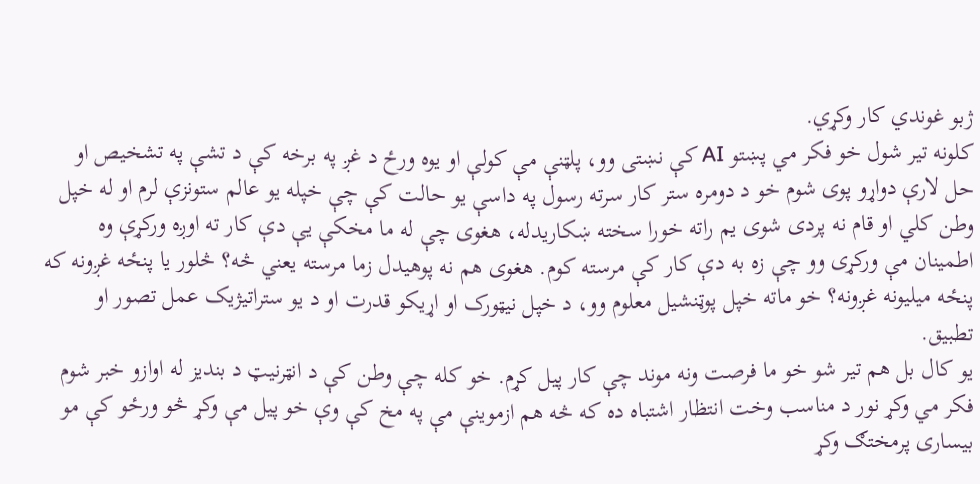ژبو غوندي کار وکړي.
کلونه تیر شول خو فکر مي پښتو AI کې نښتی وو، پلټنې مې کولې او یوه ورځ د غږ په برخه کې د تشې په تشخیص او حل لارې دواړو پوی شوم خو د دومره ستر کار سرته رسول په داسې یو حالت کې چې خپله یو عالم ستونزې لرم او له خپل وطن کلي او قام نه پردی شوی یم راته خورا سخته ښکاریدله، هغوی چې له ما مخکې یې دې کار ته اوږه ورکړې وه اطمینان مې ورکړی وو چې زه به دې کار کې مرسته کوم. هغوی هم نه پوهیدل زما مرسته یعني څه؟ څلور یا پنځه غږونه که پنځه میلیونه غږونه؟ خو ماته خپل پوټنشیل معلوم وو، د خپل نیټورک او اړیکو قدرت او د یو ستراتیژيک عمل تصور او تطبیق.
یو کال بل هم تیر شو خو ما فرصت ونه موند چې کار پیل کړم. خو کله چې وطن کې د انټرنیټ د بندیز له اوازو خبر شوم فکر مي وکړ نور د مناسب وخت انتظار اشتباه ده که څه هم ازموینې مې په مخ کې وې خو پیل مې وکړ څو ورځو کې مو بیساری پرمختګ وکړ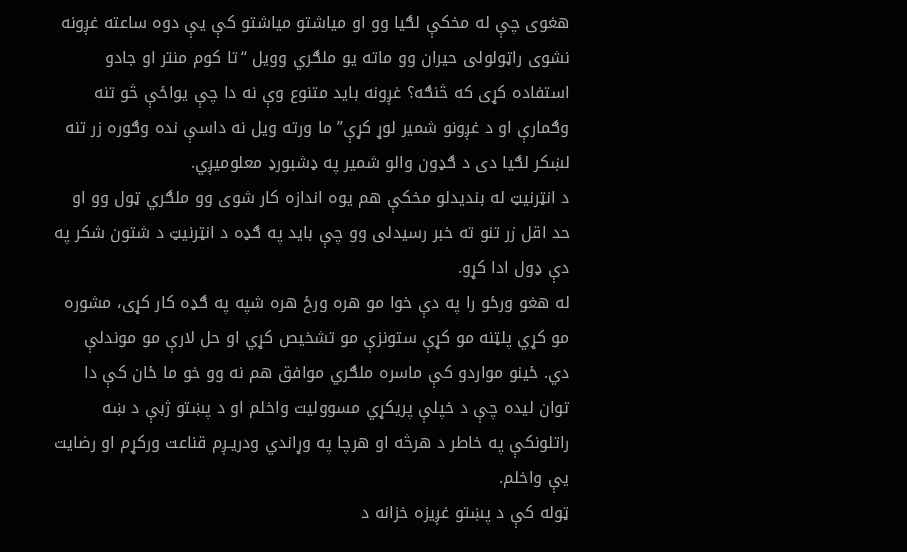هغوی چې له مخکې لګیا وو او میاشتو میاشتو کې یې دوه ساعته غږونه نشوی راټولولی حیران وو ماته یو ملګري وویل “تا کوم منتر او جادو استفاده کړی که څنګه؟ غږونه باید متنوع وې نه دا چې یواځې څو تنه وګمارې او د غږونو شمیر لوړ کړې” ما ورته ویل نه داسې نده وګوره زر تنه لښکر لګیا دی د ګډون والو شمیر په ډشبورډ معلومیږي.
د انټرنیټ له بندیدلو مخکې هم یوه اندازه کار شوی وو ملګري ټول وو او حد اقل زر تنو ته خبر رسیدلی وو چې باید په ګډه د انټرنیټ د شتون شکر په دې ډول ادا کړو.
له هغو ورځو را په دې خوا مو هره ورځ هره شپه په ګډه کار کړی، مشوره مو کړي پلټنه مو کړې ستونزې مو تشخیص کړي او حل لارې مو موندلې دي. ځینو مواردو کې ماسره ملګري موافق هم نه وو خو ما ځان کې دا توان لیده چې د خپلې پریکړي مسوولیت واخلم او د پښتو ژبې د ښه راتلونکې په خاطر د هرڅه او هرچا په وړاندي ودریـږم قناعت ورکړم او رضایت یې واخلم.
ټوله کې د پښتو غږیزه خزانه د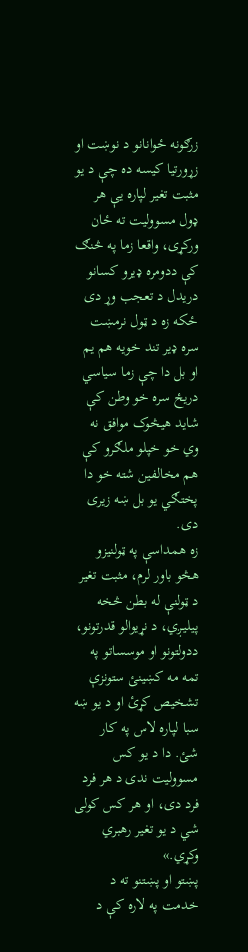زرګونه ځوانانو د نوښت او زړورتیا کیسه ده چې د یو مثبت تغیر لپاره یې هر ډول مسوولیت ته ځان ورکړی، واقعا زما په څنګ کې ددومره ډیرو کسانو دریدل د تعجب وړ دی ځکه زه د ټول نرمښت سره ډیر تند خویه هم یم او بل دا چې زما سیاسي دریځ سره خو وطن کې شاید هیڅوک موافق نه وي خو خپلو ملګرو کې هم مخالفین شته خو دا پختګي یو بل ښه زیری دی.
زه همداسې په ټولنیزو هڅو باور لرم، مثبت تغیر د ټولنې له بطن څخه پیلیـږي، د نړیوالو قدرتونو، ددولتونو او موسساتو په تمه مه کښینئ ستونزې تشخیص کړئ او د یو ښه سبا لپاره لاس په کار شئ. دا د یو کس مسوولیت ندی د هر فرد فرد دی، او هر کس کولی شي د یو تغیر رهبري وکړي.»
پښتو او پښتنو ته د خدمت په لاره کې د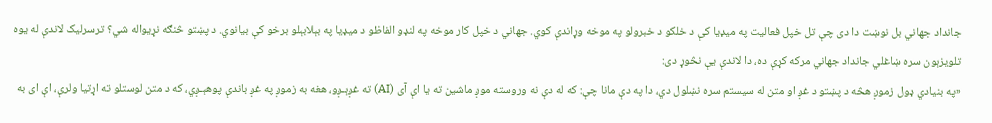جانداد جهاني بل نوښت دا دی چې تل خپل فعالیت په میډیا کې د خلکو د خبرولو په موخه وړاندې کوي. جهاني د خپل کار موخه په لنډو الفاظو د میډیا په بېلابېلو برخو کې بیانوي. د پښتو څنګه نړیواله شي؟ ترسرلیک لاندې له یوه تلویزېون سره ښاغلي جانداد جهاني مرکه کړې ده، دا لاندې یې نڅوړ دی:
«په بنیادي ډول زموږ هڅه د پښتو د غږ او متن له سیستم سره نښلول دي، دا په دې مانا چې: که له دې نه وروسته موږ ماشین ته یا اې آی (AI) ته غږېـږو، هغه به زموږ په غږ باندې پوهېـږي، که د متن لوستلو ته اړتیا ولرې، اې ای به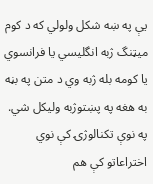یې په ښه شکل ولولي که د کوم میټنگ ژبه انگلیسي یا فرانسوي یا کومه بله ژبه وي د متن په بڼه به هغه په پښتوژبه ولیکل شي. په نوې تکنالوژۍ کې نوي اختراعاتو کې هم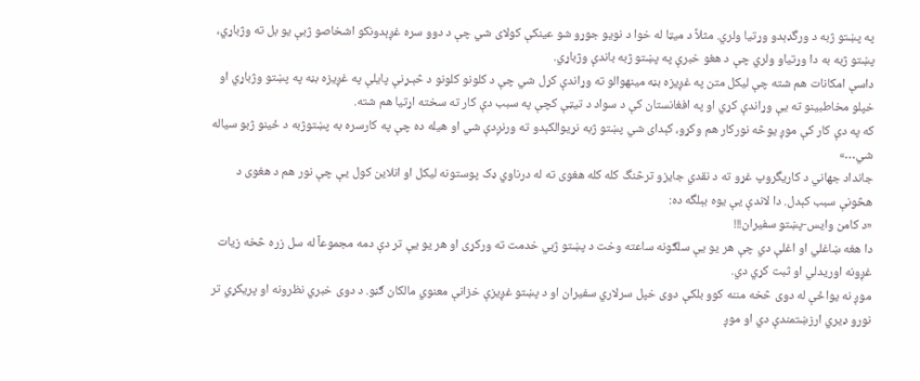په پښتو ژبه د ورگډېدو وړتیا ولري. مثلاً د میټا له خوا د نویو جوړو شو عینکې کولای شي چې د دوو سره غږېدونکو اشخاصو ژبې یو بل ته وژباړي، پښتو ژبه به دا وړتیاو ولري چې د هغو خبرې په پښتو ژبه باندې وژباړي.
داسې امکانات هم شته چې لیکل متن په غږیزه بڼه مینهوالو ته وړاندې کړل شي چې د کلونو کلونو د څېـړنې پایلې په غږیزه بڼه په پښتو وژباړي او خپلو مخاطبینو ته یې وړاندې کړي او په افغانستان کې د سواد د تیټې کچې په سبب دې کار ته سخته اړتیا هم شته.
که په دې کار کې موږ یوڅه نورکار هم وکړو، کېدای شي پښتو ژبه نړیوالکېدو ته ورنږدې شي او هیله ده چې په کارسره به پښتوژبه د ځینو ژبو سیاله شي…»
جانداد جهاني د کاريگروپ غړو ته د نقدي جایزو ترڅنگ کله کله هغوی ته له درناوي ډک پوستونه لیکل او انلاین کول یې چې نور هم د هغوی د هڅونې سبب کېدل. دا لاندې یې یوه بېلگه ده:
«د کامن وایس-پښتو سفیران!!!
دا هغه ښاغلي او اغلې دي چې هر یو یې سلګونه ساعته وخت د پښتو ژبي خدمت ته ورکړی او هر یو یې تر دې دمه مجموعاً له سل زره څخه زیات غږونه اوریدلي او ثبت کړي دي.
موږ نه یواځې له دوی څخه مننه کوو بلکې دوی خپل سرلاري سفیران او د پښتو غږیزې خزانې معنوي مالکان ګڼو. د دوی خبري نظرونه او پریکړي تر نورو ډیري ارزښتمندې دي او موږ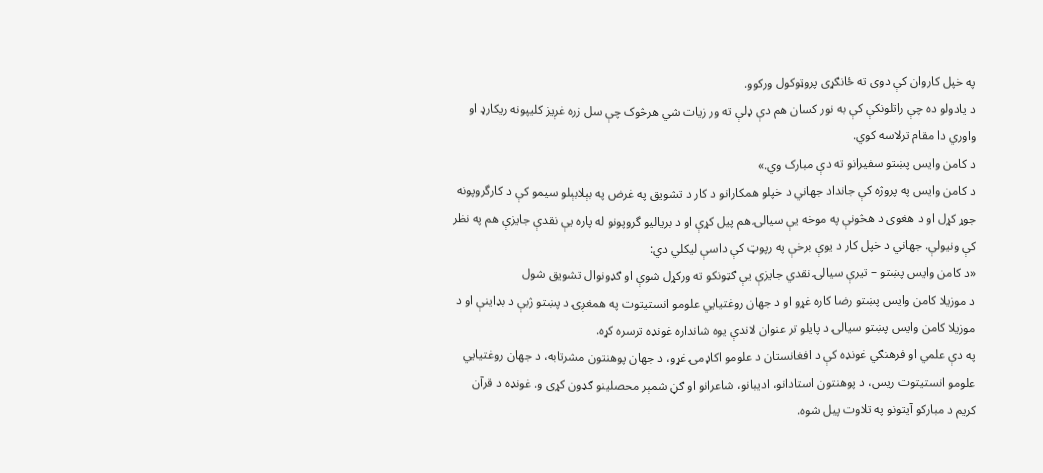په خپل کاروان کې دوی ته ځانګړی پروټوکول ورکوو.
د یادولو ده چې راتلونکې کې به نور کسان هم دې ډلې ته ور زیات شي هرڅوک چې سل زره غږیز کلیپونه ریکارډ او واوري دا مقام ترلاسه کوي.
د کامن وایس پښتو سفیرانو ته دې مبارک وي.»
د کامن وایس په پروژه کې جانداد جهاني د خپلو همکارانو د کار د تشویق په غرض په بېلابېلو سیمو کې د کارگروپونه جوړ کړل او د هغوی د هڅونې په موخه یې سیالۍ هم پیل کړې او د بریالیو گروپونو له پاره یې نقدې جایزې هم په نظر کې ونیولې. جهاني د خپل کار د یوې برخې په رپوټ کې داسې لیکلي دي:
«د کامن وایس پښتو – تیرې سیالۍ نقدي جایزې یې ګټونکو ته ورکړل شوې او ګډونوال تشویق شول
د موزيلا کامن وایس پښتو رضا کاره غړو او د جهان روغتیایي علومو انستیتوت په همغږۍ د پښتو ژبې د بډاینې او د موزيلا کامن وایس پښتو سیالۍ د پایلو تر عنوان لاندې یوه شانداره غونډه ترسره کړه.
په دې علمي او فرهنګي غونډه کې د افغانستان د علومو اکاډمۍ غړو، د جهان پوهنتون مشرتابه، د جهان روغتیایي علومو انستیتوت ریس، د پوهنتون استادانو، ادیبانو، شاعرانو او ګڼ شمېر محصلینو ګډون کړی و. غونډه د قرآن کریم د مبارکو آیتونو په تلاوت پیل شوه.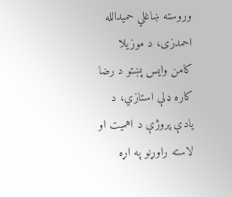وروسته ښاغلي حمیدالله احمدزی، د موزيلا کامن وایس پښتو د رضا کاره ډلې استازي، د یادې پروژې د اهمیت او لاسته راوړنو په اړه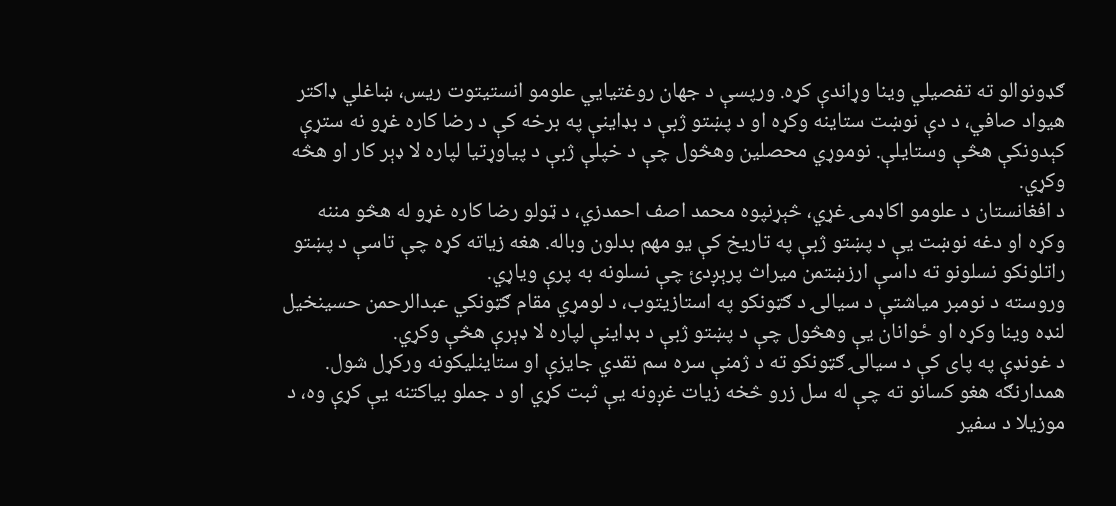ګډونوالو ته تفصیلي وینا وړاندې کړه. ورپسې د جهان روغتیایي علومو انستیتوت ریس، ښاغلي ډاکتر هیواد صافي، د دې نوښت ستاینه وکړه او د پښتو ژبې د بډاینې په برخه کې د رضا کاره غړو نه ستړې کېدونکې هڅې وستایلې. نوموړي محصلین وهڅول چې د خپلې ژبې د پیاوړتیا لپاره لا ډېر کار او هڅه وکړي.
د افغانستان د علومو اکاډمۍ غړي، څېړنپوه محمد اصف احمدزي، د ټولو رضا کاره غړو له هڅو مننه وکړه او دغه نوښت یې د پښتو ژبې په تاریخ کې یو مهم بدلون وباله. هغه زیاته کړه چې تاسې د پښتو راتلونکو نسلونو ته داسې ارزښتمن میراث پرېږدئ چې نسلونه به پرې ویاړي.
وروسته د نومبر میاشتې د سیالۍ د ګټونکو په استازیتوب، د لومړي مقام ګټونکي عبدالرحمن حسینخیل لنډه وینا وکړه او ځوانان یې وهڅول چې د پښتو ژبې د بډاینې لپاره لا ډېرې هڅې وکړي.
د غونډې په پای کې د سیالۍ ګټونکو ته د ژمنې سره سم نقدي جایزې او ستاینلیکونه ورکړل شول. همدارنګه هغو کسانو ته چې له سل زرو څخه زیات غږونه یې ثبت کړي او د جملو بیاکتنه یې کړې وه، د موزیلا د سفیر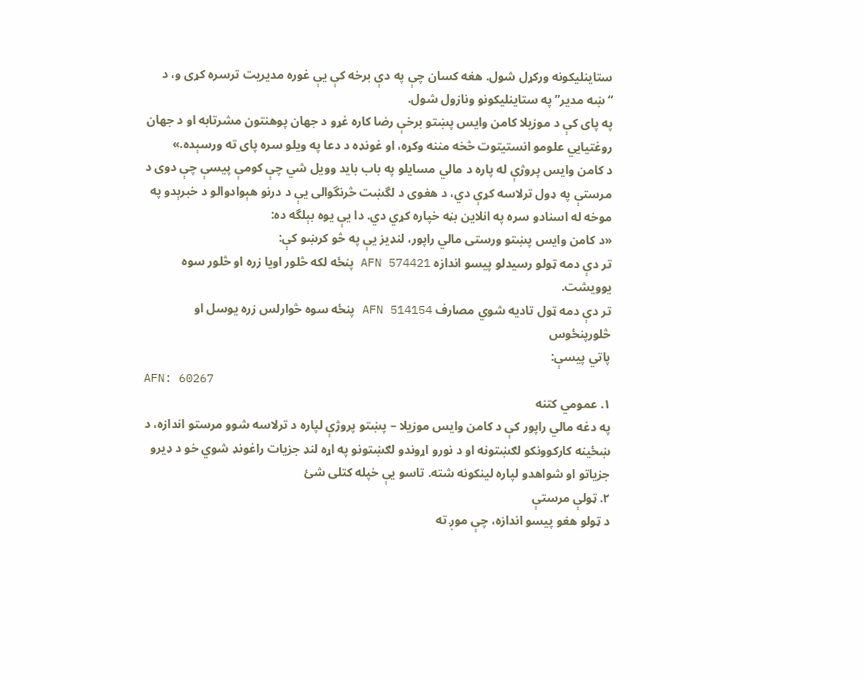ستاینلیکونه ورکړل شول. هغه کسان چې په دې برخه کې یې غوره مدیریت ترسره کړی و، د “ښه مدیر” په ستاینلیکونو ونازول شول.
په پای کې د موزيلا کامن وایس پښتو برخې رضا کاره غړو د جهان پوهنتون مشرتابه او د جهان روغتیایي علومو انستیتوت څخه مننه وکړه، او غونډه د دعا په ويلو سره پاى ته ورسېده.»
د کامن وایس پروژې له پاره د مالي مسایلو په باب باید وویل شي چې کومې پیسې چې دوی د مرستې په ډول ترلاسه کړې دي، د هغوی د لگښت څرنگوالی یې د درنو هېوادوالو د خبرېدو په موخه له اسنادو سره په انلاین بڼه خپاره کړي دي. دا یې یوه بېلگه ده:
«د کامن وایس پښتو ورستی مالي راپور، لنډیز یې په څو کرښو کې:
تر دې دمه ټولو رسیدلو پیسو اندازه AFN 574421 پنځه لکه څلور اویا زره او څلور سوه یوویشت.
تر دې دمه ټول تادیه شوي مصارف AFN 514154 پنځه سوه څوارلس زره یوسل او څلورپنځوس
پاتي پیسې:
AFN: 60267
۱. عمومي کتنه
په دغه مالي راپور کې د کامن وايس موزیلا – پښتو پروژې لپاره د ترلاسه شوو مرستو اندازه، د ښځینه کارکوونکو لګښتونه او د نورو اړوندو لګښتونو په اړه لنډ جزیات راغونډ شوي خو د ډیرو جزیاتو او شواهدو لپاره لینکونه شته. تاسو یې خپله کتلی شئ
۲. ټولې مرستې
د ټولو هغو پیسو اندازه، چې موږ ته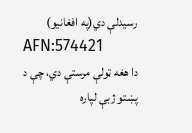رسیدلې دي(په افغانیو)
AFN:574421
دا هغه ټولې مرستې دي، چې د پښتو ژبې لپاره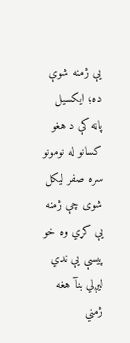یې ژمنه شوې ده؛ ایکسیل پاڼه کې د هغو کسانو له نومونو سره صفر لیکل شوی چې ژمنه یې کړي وه خو پیسې یې ندي لیږلي بنآ هغه ژمني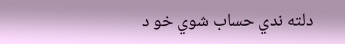دلته ندي حساب شوي خو د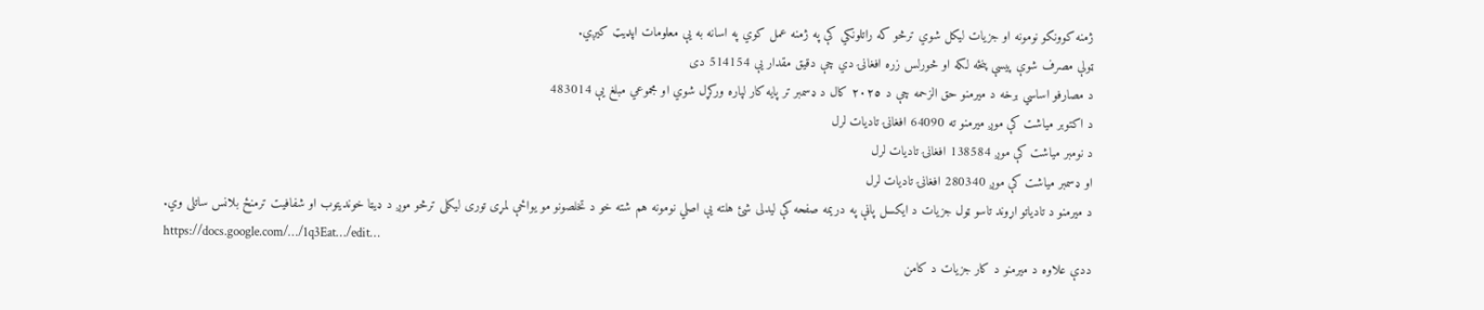ژمنه کوونکو نومونه او جزیات لیکل شوي ترڅو که راتلونکي کې په ژمنه عمل کوي په اسانه به یې معلومات اپډیټ کیږي.
ټولې مصرف شوې پیسې پنځه لکه او څورلس زره افغانۍ دي چې دقیق مقدار یې 514154 دی
د مصارفو اساسي برخه د میرمنو حق الزحمه چې د ٢٠٢٥ کال د ډسمبر تر پایه کار لپاره ورکړل شوي او مجموعي مبلغ یې 483014
د اکتوبر میاشت کې موږ میرمنو ته 64090 افغانۍ تادیات لرل
د نومبر میاشت کې موږ 138584 افغانۍ تادیات لرل
او ډسمبر میاشت کې موږ 280340 افغانۍ تادیات لرل
د میرمنو د تادیاتو اړوند تاسو ټول جزیات د ایکسل پاڼې په دریمه صفحه کې لیدلی شئ هلته یې اصلي نومونه هم شته خو د تخلصونو مو یواځې لمړی توری لیکلی ترڅو موږ د ډیټا خوندیتوب او شفافیت ترمنځ بلانس ساتلی وي.
https://docs.google.com/…/1q3Eat…/edit…
ددې علاوه د میرمنو د کار جزیات د کامن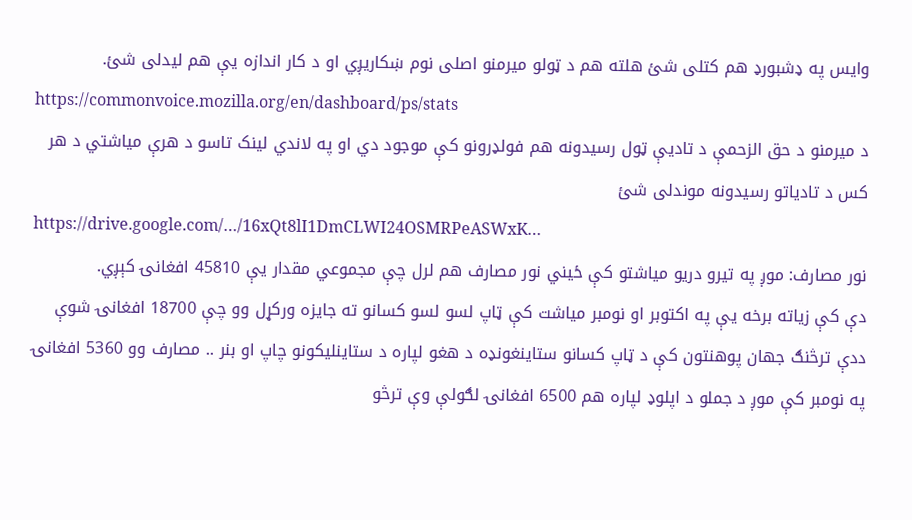وایس په ډشبورډ هم کتلی شئ هلته هم د ټولو میرمنو اصلی نوم ښکاریږي او د کار اندازه یې هم لیدلی شئ.
https://commonvoice.mozilla.org/en/dashboard/ps/stats
د میرمنو د حق الزحمې د تادیې ټول رسیدونه هم فولډرونو کې موجود دي او په لاندي لینک تاسو د هرې میاشتي د هر کس د تادیاتو رسیدونه موندلی شئ
https://drive.google.com/…/16xQt8lI1DmCLWI24OSMRPeASWxK…
نور مصارف: موږ په تیرو دریو میاشتو کې ځیني نور مصارف هم لرل چې مجموعي مقدار یې 45810 افغانۍ کېږي.
دې کې زیاته برخه یې په اکتوبر او نومبر میاشت کې ټاپ لسو لسو کسانو ته جایزه ورکړل وو چې 18700 افغانۍ شوې
ددې ترڅنګ جهان پوهنتون کې د ټاپ کسانو ستاینغونډه د هغو لپاره د ستاینلیکونو چاپ او بنر .. مصارف وو 5360 افغانۍ
په نومبر کې موږ د جملو د اپلوډ لپاره هم 6500 افغانۍ لګولې وې ترڅو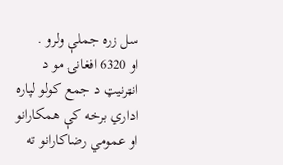سل زره جملې ولرو .
او 6320 افغانۍ مو د انټرنیټ د جمع کولو لپاره اداري برخه کې همکارانو او عمومي رضاکارانو ته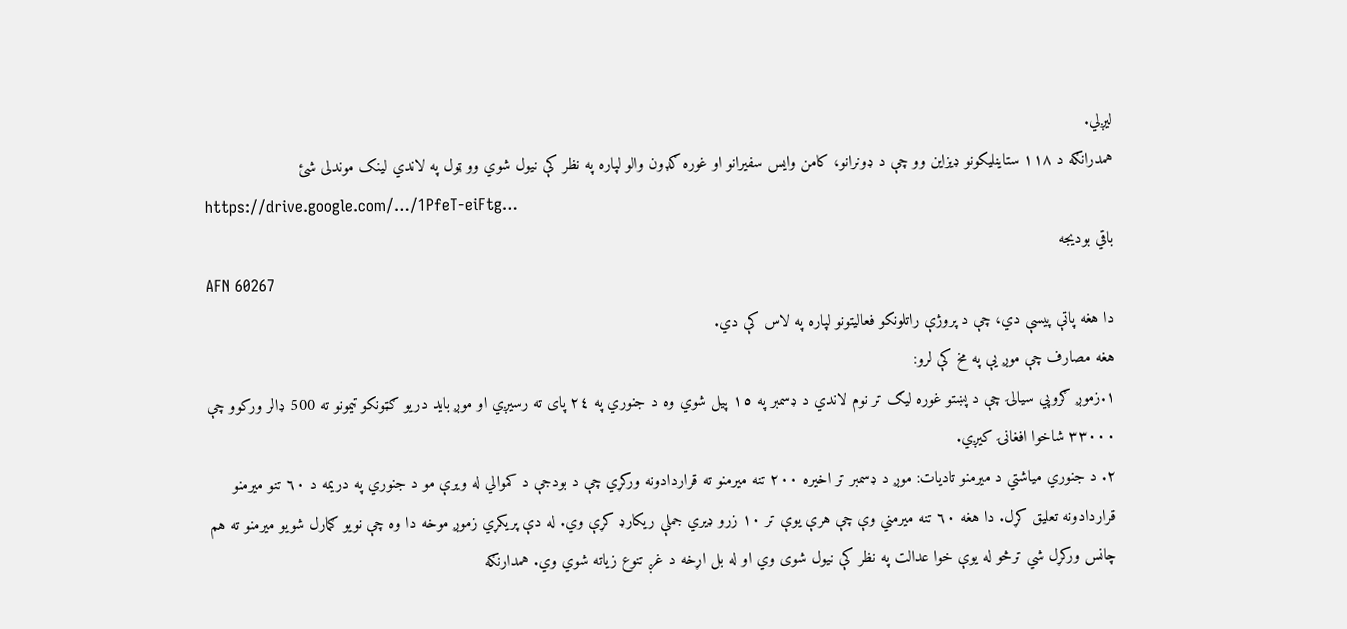لیږلي.
همدرانګه د ١١٨ ستاینلیکونو ډیزاین وو چې د ډونرانو، کامن وایس سفیرانو او غوره ګډون والو لپاره په نظر کې نیول شوي وو ټول په لاندي لینک موندلی شئ
https://drive.google.com/…/1PfeT-eiFtg…
باقي بودیجه
AFN 60267
دا هغه پاتې پیسې دي، چې د پروژې راتلونکو فعالیتونو لپاره په لاس کې دي.
هغه مصارف چې موږ یې په مخ کې لرو:
١.زموږ ګروپي سیالۍ چې د پښتو غوره لیګ تر نوم لاندي د ډسمبر په ١٥ پیل شوي وه د جنوري په ٢٤ پای ته رسیږي او موږ باید دریو ګټونکو ټیمونو ته 500 ډالر ورکوو چې ٣٣٠٠٠ شاخوا افغانۍ کیږي.
٢. د جنوري میاشتي د میرمنو تادیات: موږ د ډسمبر تر اخیره ٢٠٠ تنه میرمنو ته قراردادونه ورکړي چې د بودجې د کموالي له ویرې مو د جنوري په دریمه د ٦٠ تنو میرمنو قراردادونه تعلیق کړل. دا هغه ٦٠ تنه میرمني وې چې هرې یوې تر ١٠ زرو ډیري جملې ریکارډ کړې وي. له دې پریکړي زموږ موخه دا وه چې نویو ګمارل شویو میرمنو ته هم چانس ورکړل شي ترڅو له یوې خوا عدالت په نظر کې نیول شوی وي او له بل اړخه د غږ تنوع زیاته شوي وي. همدارنګه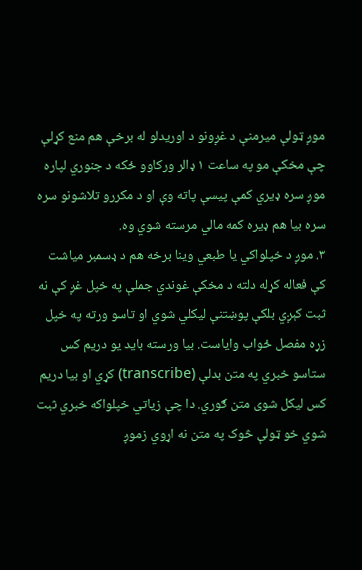موږ ټولې میرمنې د غږونو د اوریدلو له برخې هم منع کړلې چې مخکې مو په ساعت ١ ډالر ورکاوو ځکه د جنوري لپاره موږ سره ډیري کمې پیسې پاته وې او د مکررو تلاشونو سره سره بیا هم ډیره کمه مالي مرسته شوي وه.
٣. موږ د خپلواکي یا طبعي وینا برخه هم د ډسمبر میاشت کې فعاله کړله دلته د مخکې غوندي جملې په خپل غږ کې نه ثبت کېږي بلکې پوښتنې لیکلي شوي او تاسو ورته په خپل زړه مفصل ځواب وایاست. بیا ورسته باید یو دریم کس ستاسو خبري په متن بدلې (transcribe) کړي او بیا دریم کس لیکل شوی متن ګوري. دا چې زیاتي خپلواکه خبري ثبت شوي خو ټولې څوک په متن نه اړوي زموږ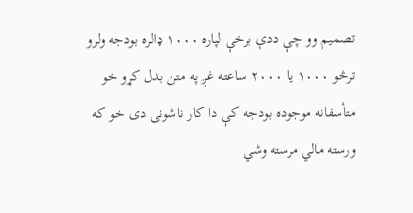تصمیم وو چې ددې برخې لپاره ١٠٠٠ ډالره بودجه ولرو ترڅو ١٠٠٠ یا ٢٠٠٠ ساعته غږ په متن بدل کړو خو متأسفانه موجوده بودجه کې دا کار ناشونی دی خو که ورسته مالي مرسته وشي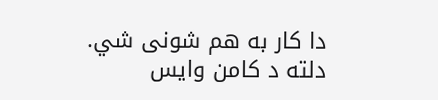دا کار به هم شونی شي.
دلته د کامن وایس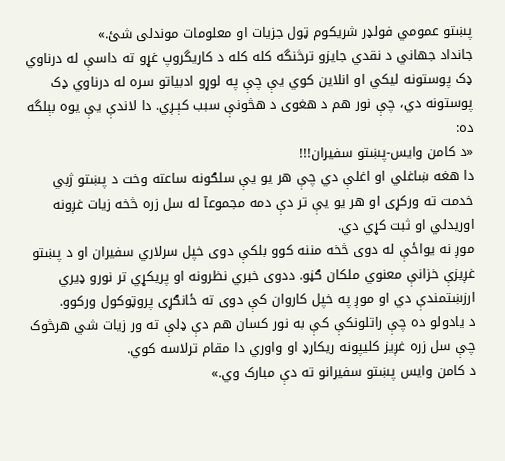پښتو عمومي فولډر شریکوم ټول جزیات او معلومات موندلی شئ.»
جانداد جهاني د نقدي جایزو ترڅنگه کله کله د کاريگروپ غړو ته داسې له درناوي ډک پوستونه لیکي او انلاین کوي یې چې په لوړو ادبیاتو سره له درناوي ډک پوستونه دي، چې نور هم د هغوی د هڅونې سبب کېـږي. دا لاندې یې یوه بېلگه ده:
«د کامن وایس-پښتو سفیران!!!
دا هغه ښاغلي او اغلې دي چې هر یو یې سلګونه ساعته وخت د پښتو ژبي خدمت ته ورکړی او هر یو یې تر دې دمه مجموعآ له سل زره څخه زیات غږونه اوریدلي او ثبت کړي دي.
موږ نه یواځې له دوی څخه مننه کوو بلکې دوی خپل سرلاري سفیران او د پښتو غږیزې خزانې معنوي ملکان ګڼو. ددوی خبري نظرونه او پریکړي تر نورو ډیري ارزښتمندې دي او موږ په خپل کاروان کې دوی ته ځانګړی پروټوکول ورکوو.
د یادولو ده چې راتلونکې کې به نور کسان هم دې ډلې ته ور زیات شي هرڅوک چې سل زره غږیز کلیپونه ریکارډ او واوري دا مقام ترلاسه کوي.
د کامن وایس پښتو سفیرانو ته دې مبارک وي.»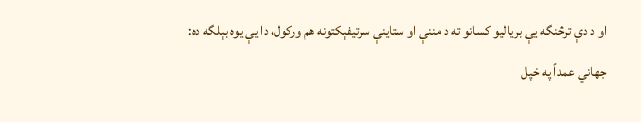او د دې ترڅنگه یې بریالیو کسانو ته د مننې او ستاینې سرتیفېکتونه هم ورکول، دا یې یوه بېلگه ده:
جهاني عمداً په خپل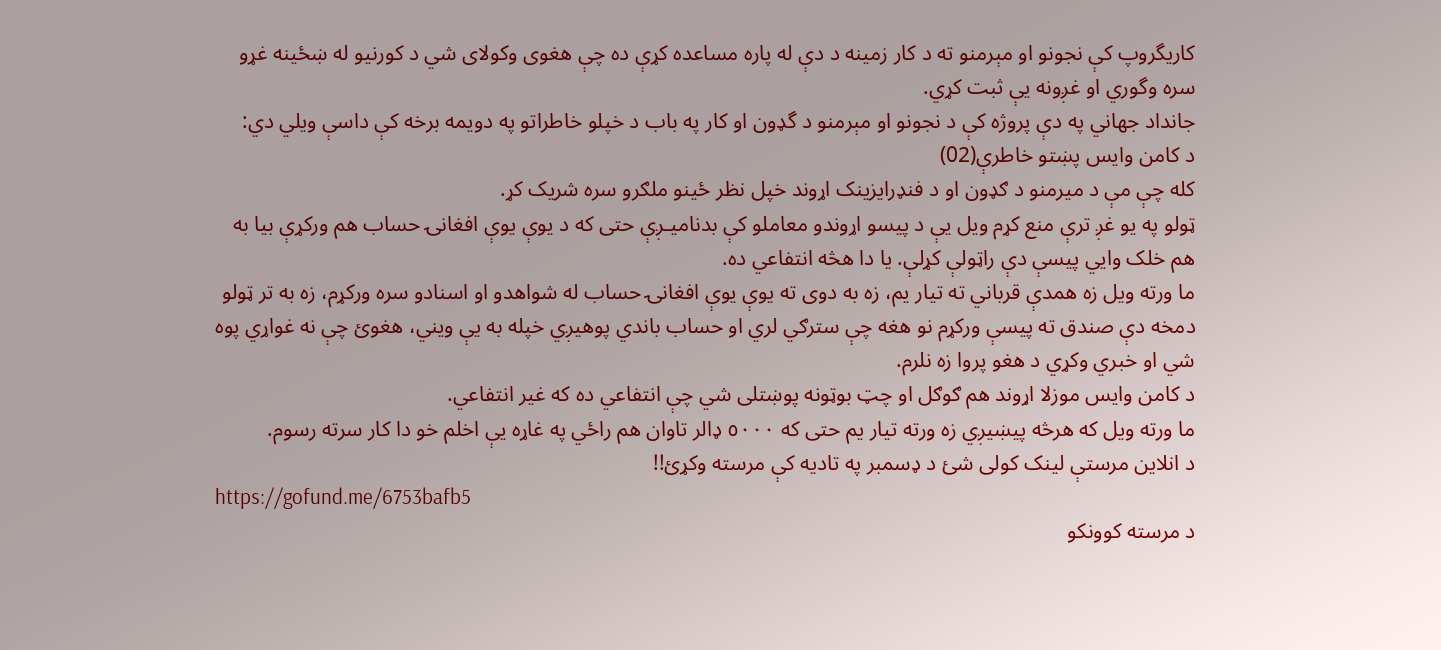کاريگروپ کې نجونو او مېرمنو ته د کار زمینه د دې له پاره مساعده کړې ده چې هغوی وکولای شي د کورنیو له ښځینه غړو سره وگوري او غږونه یې ثبت کړي.
جانداد جهاني په دې پروژه کې د نجونو او مېرمنو د گډون او کار په باب د خپلو خاطراتو په دویمه برخه کې داسې ویلي دي:
د کامن وایس پښتو خاطرې(02)
کله چې مې د میرمنو د ګډون او د فنډرایزینک اړوند خپل نظر ځینو ملګرو سره شریک کړ.
ټولو په یو غږ ترې منع کړم ویل یې د پیسو اړوندو معاملو کې بدنامیـږې حتی که د یوې یوې افغانۍ حساب هم ورکړې بیا به هم خلک وایي پیسې دې راټولې کړلې. یا دا هڅه انتفاعي ده.
ما ورته ویل زه همدې قرباني ته تیار یم، زه به دوی ته یوې یوې افغانۍ حساب له شواهدو او اسنادو سره ورکړم، زه به تر ټولو دمخه دې صندق ته پیسې ورکړم نو هغه چې سترګي لري او حساب باندي پوهیږي خپله به یې ویني، هغوئ چې نه غواړي پوه شي او خبري وکړي د هغو پروا زه نلرم.
د کامن وایس موزلا اړوند هم ګوګل او چټ بوټونه پوښتلی شي چې انتفاعي ده که غیر انتفاعي.
ما ورته ویل که هرڅه پیښیږي زه ورته تیار یم حتی که ٥٠٠٠ ډالر تاوان هم راځي په غاړه یې اخلم خو دا کار سرته رسوم.
د انلاین مرستې لینک کولی شئ د ډسمبر په تادیه کې مرسته وکړئ!!
https://gofund.me/6753bafb5
د مرسته کوونکو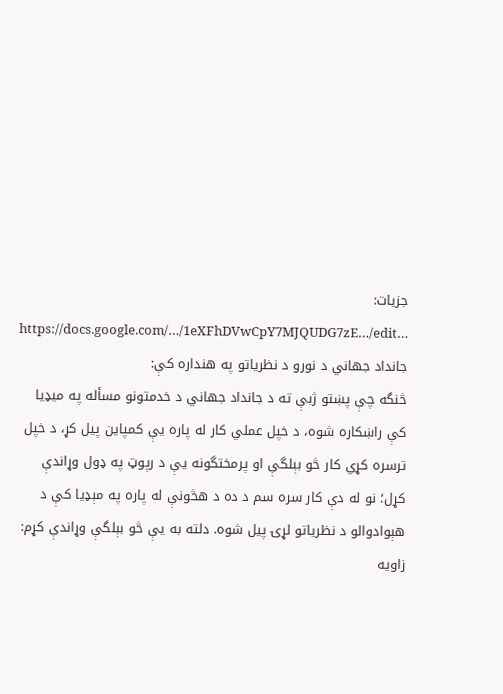جزیات:
https://docs.google.com/…/1eXFhDVwCpY7MJQUDG7zE…/edit…
جانداد جهاني د نورو د نظریاتو په هنداره کې:
څنگه چې پښتو ژبې ته د جانداد جهاني د خدمتونو مسأله په ميډیا کې راښکاره شوه، د خپل عملي کار له پاره یې کمپاین پیل کړ، د خپل ترسره کړي کار څو بېلگې او پرمختگونه یې د رپوټ په ډول وړاندې کړل؛ نو له دې کار سره سم د ده د هڅونې له پاره په مېډیا کې د هېوادوالو د نظریاتو لړۍ پیل شوه. دلته به یې څو بېلگې وړاندې کړم:
زاویه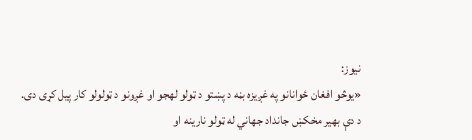نیوز:
«يوڅو افغان ځوانانو په غږيزه بڼه د پښتو د ټولو لهجو او غږونو د ټولولو کار پيل کړی دی.
د دې بهير مخکښ جانداد جهاني له ټولو نارينه او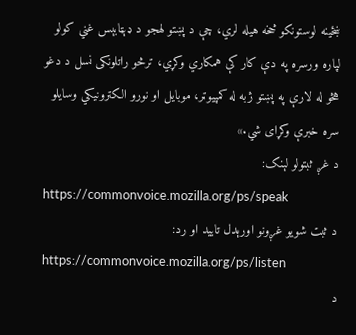ښځينه لوستونکو څخه هيله لري، چې د پښتو لهجو د ډېټابېس غني کولو لپاره ورسره په دې کار کې همکاري وکړي، ترڅو راتلونکی نسل د دغو هڅو له لارې په پښتو ژبه له کمپيوټر، موبايل او نورو الکترونيکي وسايلو سره خبرې وکړای شي.»
د غږ ثبتولو لېنک:
https://commonvoice.mozilla.org/ps/speak
د ثبت شویو غږونو اورېدل تایید او رد:
https://commonvoice.mozilla.org/ps/listen
د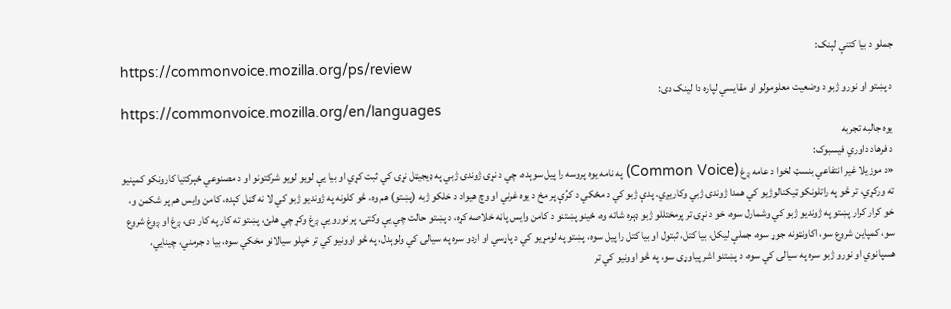جملو د بیا کتنې لېنک:
https://commonvoice.mozilla.org/ps/review
د پښتو او نورو ژبو د وضعیت معلومولو او مقایسي لپاره دا لینک دی:
https://commonvoice.mozilla.org/en/languages
يوه جالبه تجربه
د فرهاد داوري فیسبوک:
«د موزيلا غير انتفاعي بنسټ لخوا د عامه ږغ (Common Voice) په نامه يوه پروسه را پيل سوېده، چي د نړۍ ژوندۍ ژبي په ډيجيټل نړۍ کي ثبت کړي او بيا يې لويو لويو شرکتونو او د مصنوعي ځېرکتيا کارونکو کمپنيو ته ورکړي، تر څو په راتلونکو ټيکنالوژيو کي همدا ژوندۍ ژبي وکاريږي. پدې ژبو کي د مځکي د کرُې پر مخ د يوه غرني او وچ هيواد د خلکو ژبه (پښتو) هم وه، څو کلونه په ژونديو ژبو کي لا نه ګڼل کېده، کامن وايس هم پر شکمن و، خو کرار کرار پښتو په ژونديو ژبو کي وشمارل سوه، خو د نړۍ تر پرمختللو ژبو ډېره شاته وه، ځينو پښتنو د کامن وايس پاڼه خلاصه کړه، د پښتو حالت چي يې وکتی، پر نورو يې ږغ وکړ چي هلئ، پښتو ته کار په کار دی، ږغ او ږوغ شروع سو، کمپاين شروع سو، اکاونټونه جوړ سوه، جملې ليکل، بيا کتل، ثبتول او بيا کتل را پيل سوه، پښتو په لومړيو کي د پاړسي او اردو سره په سيالۍ کي ولوېدل، په څو اوونيو کي تر خپلو سيالانو مخکي سوه، بيا د جرمني، چينايي، هسپانوي او نورو ژبو سره په سيالۍ کي سوه، د پښتنو اشر پياوړی سو، په څو اوونيو کي تر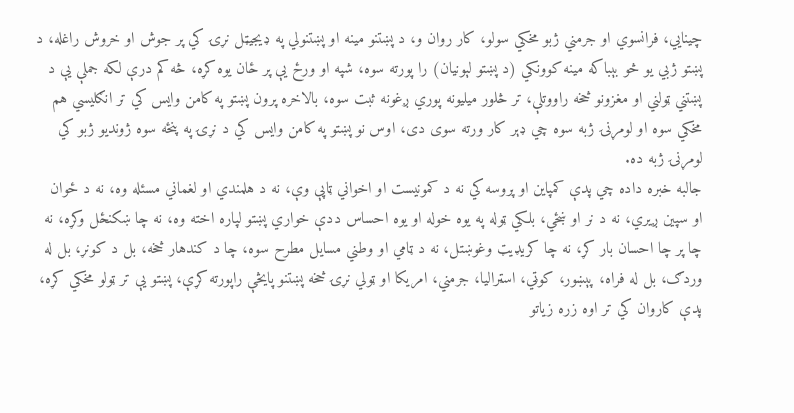چينايي، فرانسوي او جرمني ژبو مخکي سولو، کار روان و، د پښتنو مينه او پښتنولي په ډيجيټل نړۍ کي پر جوش او خروش راغله، د پښتو ژبي يو څو بېباکه مينه کوونکي (د پښتو لېونيان) را پورته سوه، شپه او ورځ يې پر ځان يوه کړه، څه کم درې لکه جملې يې د پښتني ټولني او مغزونو څخه راووتلې، تر څلور ميليونه پوري ږغونه ثبت سوه، بالاخره پرون پښتو په کامن وايس کي تر انګليسي هم مخکي سوه او لومړنۍ ژبه سوه چي ډېر کار ورته سوی دی، اوس نو پښتو په کامن وايس کي د نړۍ په پنځه سوه ژونديو ژبو کي لومړنۍ ژبه ده.
جالبه خبره داده چي پدې کمپاين او پروسه کي نه د کمونيست او اخواني ټاپې وې، نه د هلمندي او لغماني مسئله وه، نه د ځوان او سپين ږيري، نه د نر او ښځي، بلکي ټوله په يوه خوله او يوه احساس ددې خواري پښتو لپاره اخته وه، نه چا ښکنځل وکړه، نه چا پر چا احسان بار کړ، نه چا کريډيټ وغوښتل، نه د ټامي او وطني مسايل مطرح سوه، چا د کندهار څخه، بل د کونړ، بل له وردګ، بل له فراه، پېښور، کوټي، اسټراليا، جرمني، امريکا او ټولي نړۍ څخه پښتنو پايڅې راپورته کړې، پښتو يې تر ټولو مخکي کړه، پدې کاروان کي تر اوه زره زیاتو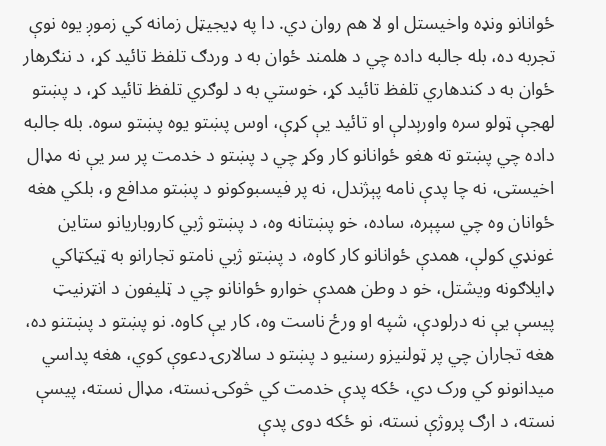ځوانانو ونډه واخيستل او لا هم روان دي. دا په ډيجيټل زمانه کي زموږ يوه نوې تجربه ده، بله جالبه داده چي د هلمند ځوان به د وردګ تلفظ تائيد کړ، د ننګرهار ځوان به د کندهاري تلفظ تائيد کړ، خوستي به د لوګري تلفظ تائيد کړ، د پښتو لهجې ټولو سره واورېدلې او تائيد يې کړې، اوس پښتو يوه پښتو سوه. بله جالبه داده چي پښتو ته هغو ځوانانو کار وکړ چي د پښتو د خدمت پر سر يې نه مډال اخيستی، نه چا پدې نامه پېژندل، نه پر فيسبوکونو د پښتو مدافع و، بلکي هغه ځوانان وه چي سپېره، ساده، خو پښتانه وه، د پښتو ژبي کاروباريانو ستاين غونډي کولې، همدې ځوانانو کار کاوه، د پښتو ژبي نامتو تجارانو به ټيکټاکي ډايلاګونه ويشتل، خو د وطن همدې خوارو ځوانانو چي د ټليفون د انټرنيټ پيسې يې نه درلودې، شپه او ورځ ناست وه، کار يې کاوه. نو پښتو د پښتنو ده، هغه تجاران چي پر ټولنيزو رسنيو د پښتو د سالارۍ دعوې کوي، هغه پداسي ميدانونو کي ورک دي، ځکه پدې خدمت کي څوکۍ نسته، مډال نسته، پيسې نسته، د ارګ پروژې نسته، نو ځکه دوی پدې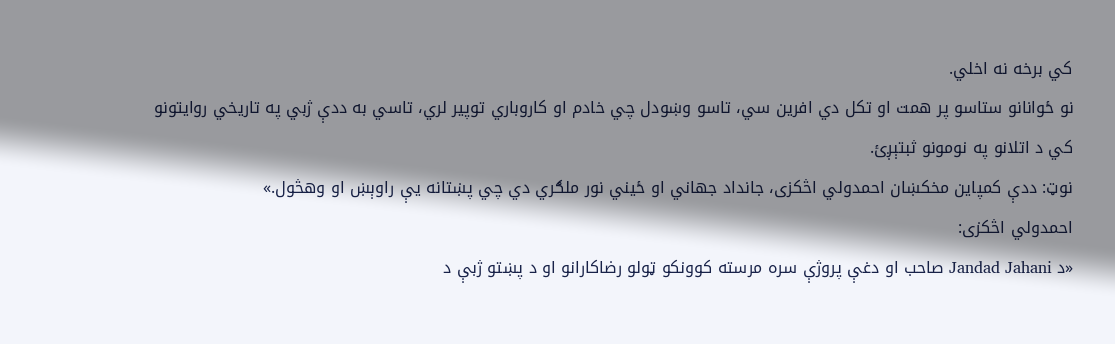کي برخه نه اخلي.
نو ځوانانو ستاسو پر همت او تکل دي افرين سي، تاسو وښودل چي خادم او کاروباري توپير لري، تاسي به ددې ژبي په تاريخي روايتونو کي د اتلانو په نومونو ثبتېږئ.
نوټ: ددې کمپاين مخکښان احمدولي اڅکزی، جانداد جهاني او ځيني نور ملګري دي چي پښتانه يې راوېښ او وهڅول.»
احمدولي اڅکزی:
«د Jandad Jahani صاحب او دغې پروژې سره مرسته کوونکو ټولو رضاکارانو او د پښتو ژبې د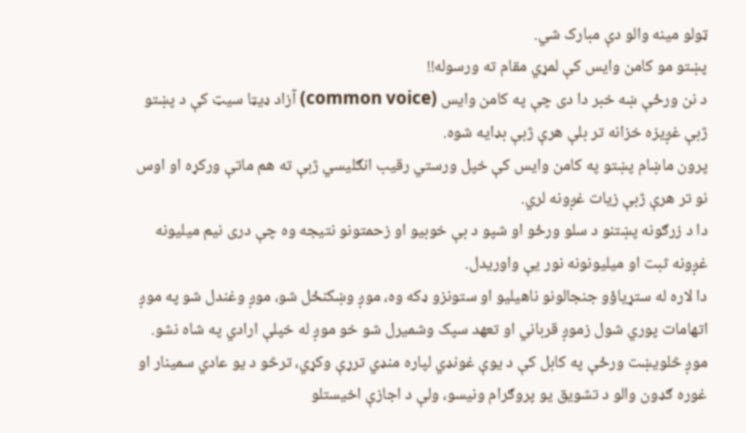ټولو مينه والو دې مبارک شي.
پښتو مو کامن وایس کې لمړي مقام ته ورسوله!!
د نن ورځې ښه خبر دا دی چې په کامن وایس (common voice) آزاد ډیټا سیټ کې د پښتو ژبې غږیزه خزانه تر بلې هرې ژبې بډایه شوه.
پرون ماښام پښتو په کامن وایس کې خپل ورستي رقیب انګلیسي ژبې ته هم ماتې ورکړه او اوس نو تر هرې ژبې زیات غږونه لري.
دا د زرګونه پښتنو د سلو ورځو او شپو د بې خوبیو او زحمتونو نتیجه وه چې دری نیم میلیونه غږونه ثبت او میلیونونه نور یې واوریدل.
دا لاره له ستړیاؤو جنجالونو ناهیلیو او ستونزو ډکه وه، موږ وښکنځل شو، موږ وغندل شو په موږ اتهامات پوري شول زموږ قرباني او تعهد سپک وشمیرل شو خو موږ له خپلې ارادي په شاه نشو.
موږ څلویښت ورځې په کابل کې د یوې غونډي لپاره منډي ترړې وکړي، ترڅو د یو عادي سمینار او غوره ګډون والو د تشویق یو پروګرام ونیسو، ولې د اجازې اخیستلو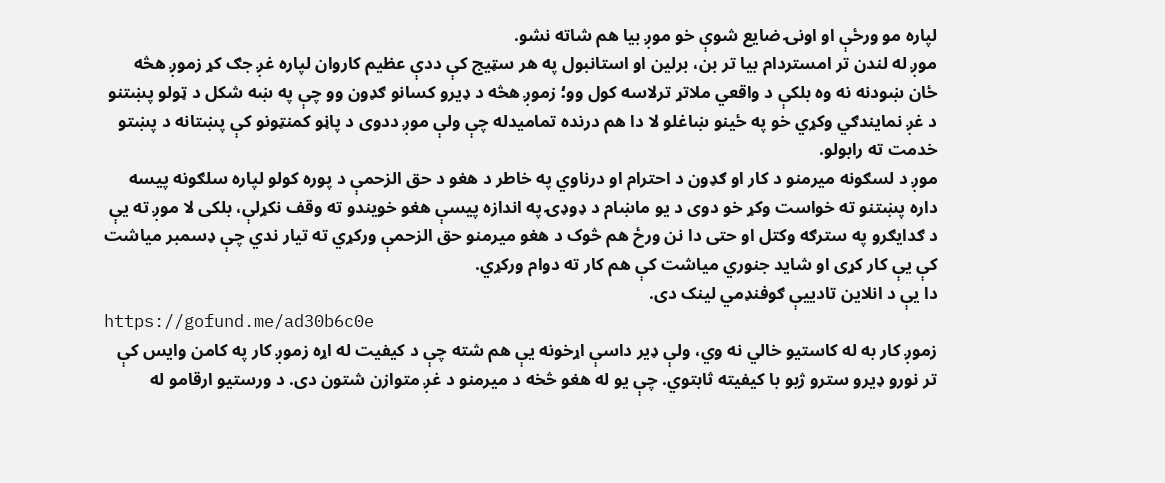لپاره مو ورځې او اونۍ ضایع شوې خو موږ بیا هم شاته نشو.
موږ له لندن تر امستردام بیا تر بن، برلین او استانبول په هر سټیج کې ددې عظیم کاروان لپاره غږ جګ کړ زموږ هڅه ځان ښودنه نه وه بلکې د واقعي ملاتړ ترلاسه کول وو؛ زموږ هڅه د ډیرو کسانو ګډون وو چې په ښه شکل د ټولو پښتنو د غږ نمایندګي وکړي خو په ځینو ښاغلو لا دا هم درنده تمامیدله چې ولې موږ ددوی د پاڼو کمنټونو کې پښتانه د پښتو خدمت ته رابولو.
موږ د لسګونه میرمنو د کار او ګډون د احترام او درناوي په خاطر د هغو د حق الزحمې د پوره کولو لپاره سلګونه پیسه داره پښتنو ته خواست وکړ خو دوی د یو ماښام د ډوډۍ په اندازه پیسې هغو خویندو ته وقف نکړلې، بلکی لا موږ ته یې د ګدایګرو په سترګه وکتل او حتی دا نن ورځ هم څوک د هغو میرمنو حق الزحمې ورکړي ته تیار ندي چې ډسمبر میاشت کې یې کار کړی او شاید جنوري میاشت کې هم کار ته دوام ورکړي.
دا یې د انلاین تادییې ګوفنډمي لینک دی.
https://gofund.me/ad30b6c0e
زموږ کار به له کاستیو خالي نه وي، ولې ډیر داسې اړخونه یې هم شته چې د کیفیت له اړه زموږ کار په کامن وایس کې تر نورو ډیرو سترو ژبو با کیفیته ثابتوي. چې یو له هغو څخه د میرمنو د غږ متوازن شتون دی. د ورستیو ارقامو له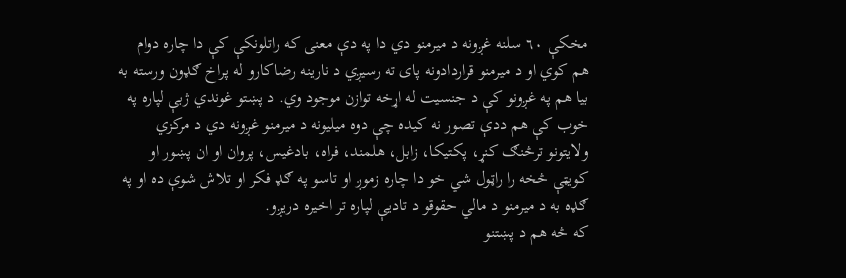مخکې ٦٠ سلنه غږونه د میرمنو دي دا په دې معنی که راتلونکې کې دا چاره دوام هم کوي او د میرمنو قراردادونه پای ته رسیږي د نارینه رضاکارو له پراخ ګډون ورسته به بیا هم په غږونو کې د جنسیت له اړخه توازن موجود وي. د پښتو غوندي ژبې لپاره په خوب کې هم ددې تصور نه کیده چې دوه میلیونه د میرمنو غږونه دي د مرکزي ولایتونو ترڅنګ کنړ، پکتیکا، زابل، هلمند، فراه، بادغیس، پروان او ان پښور او کویټې څخه را راټول شي خو دا چاره زموږ او تاسو په ګډ فکر او تلاش شوې ده او په ګډه به د میرمنو د مالي حقوقو د تادیې لپاره تر اخیره دریږو.
که څه هم د پښتنو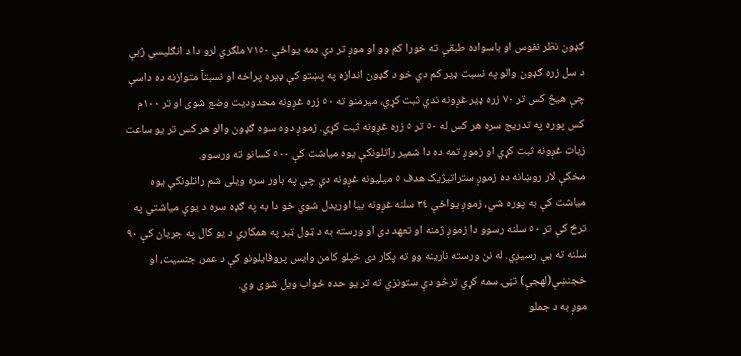ګډون نظر نفوس او باسواده طبقې ته خورا کم وو او موږ تر دې دمه یواځې ٧١٥٠ ملګري لرو دا د انګلیسي ژبې د سل زره ګډون والو په نسبت ډیر کم دي خو د ګډون اندازه په پښتو کې ډیره پراخه او نسبتآ متوازنه ده داسې چې هیڅ کس تر ٧٠ زره ډیر غږونه ندي ثبت کړي، میرمنو ته ٥٠ زره غږونه محدودیت وضع شوی او تر ۱۰۰م کس پوره په تدریج سره هر کس له ٥٠ تر ٥ زره غږونه ثبت کړي. زموږ دوه سوه ګډون والو هر کس تر یو ساعت زیات غږونه ثبت کړي او زموږ تمه ده دا شمیر راتلونکې یوه میاشت کې ٥٠٠ کسانو ته ورسوو.
مخکې لار روښانه ده زموږ ستراتیژیک هدف ٥ میلیونه غږونه دي چې په باور سره ویلی شم راتلونکې یوه میاشت کې به پوره شي، زموږ یواځې ٣٤ سلنه غږونه بیا اوریدل شوي خو دا به په ګډه سره د یوې میاشتي په ترڅ کې تر ٥٠ سلنه رسوو دا زموږ ژمنه او تعهد دی او ورسته به د ټول ټبر په همکاري د یو کال په جریان کې ٩٠ سلنه ته یې رسیږي. له نن ورسته نارینه وو ته پکار دی خپلو کامن وایس پروفایلونو کې د عمر، جنسیت، او خجنښې(لهجې) تڼۍ سمه کړي ترڅو دې ستونزي ته تر یو حده ځواب ویل شوی وي.
موږ به د جملو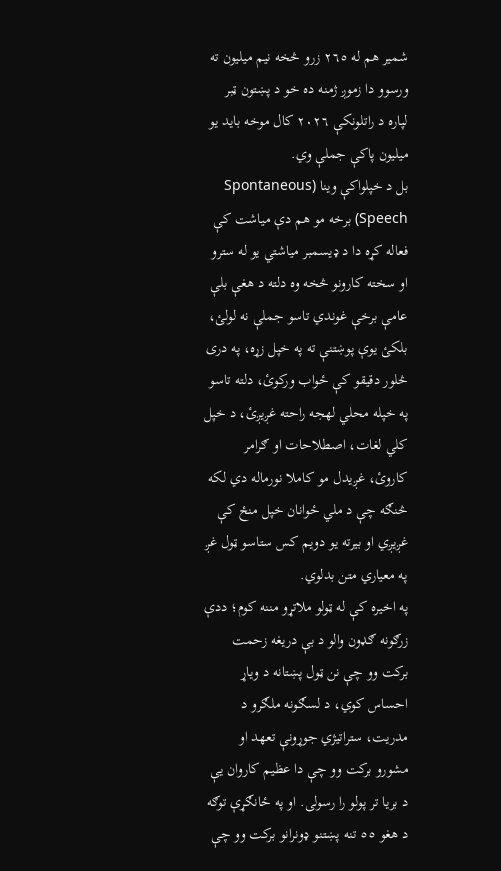شمیر هم له ٢٦٥ زرو څخه نیم میلیون ته ورسوو دا زموږ ژمنه ده خو د پښتون ټبر لپاره د راتلونکې ٢٠٢٦ کال موخه باید یو میلیون پاکې جملې وي.
بل د خپلواکې وینا (Spontaneous Speech) برخه مو هم دې میاشت کې فعاله کړه دا د ډیسمبر میاشتي یو له سترو او سخته کارونو څخه وه دلته د هغې بلې عامې برخې غوندي تاسو جملې نه لولئ، بلکئ یوې پوښتنې ته په خپل زړه، په دری څلور دقیقو کې ځواب ورکوئ، دلته تاسو په خپله محلي لهجه راحته غږیږئ، د خپل کلي لغات، اصطلاحات او ګرامر کاروئ، غږیدل مو کاملا نورماله دي لکه څنګه چې د ملي ځوانان خپل منځ کې غږیږي او بیرته یو دویم کس ستاسو ټول غږ په معیاري متن بدلوي.
په اخیره کې له ټولو ملاتړو مننه کوم؛ ددې زرګونه ګډون والو د بې دریغه زحمت برکت وو چې نن ټول پښتانه د ویاړ احساس کوي، د لسګونه ملګرو د مدریت، ستراتیژي جوړونې تعهد او مشورو برکت وو چې دا عظیم کاروان یې د بریا تر پولو را رسولی. او په ځانګړې توګه د هغو ٥٥ تنه پښتنو ډونرانو برکت وو چې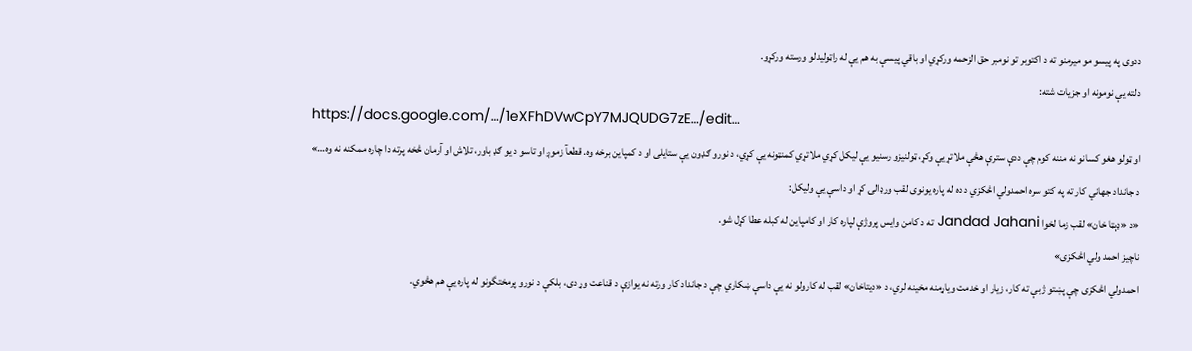ددوی په پیسو مو میرمنو ته د اکتوبر تو نومبر حق الزحمه ورکړي او باقي پیسې به هم یې له راټولیدلو ورسته ورکړو.
دلته یې نومونه او جزیات شته:
https://docs.google.com/…/1eXFhDVwCpY7MJQUDG7zE…/edit…
او ټولو هغو کسانو نه مننه کوم چې ددې سترې هڅې ملاتړ یې وکړ، ټولنیزو رسنیو یې لیکل کړي ملاتړي کمنټونه یې کړي، د نورو ګډون یې ستایلی او د کمپاین برخه وه. قطعآ زموږ او تاسو د یو ګډ باور، تلاش او آرمان څخه پرته دا چاره ممکنه نه وه…»
د جانداد جهاني کار ته په کتو سره احمدولي اڅکزي د ده له پاره یونوی لقب ورډالۍ کړ او داسې یې ولیکل:
«د «ډېټا خان» لقب زما لخوا Jandad Jahani ته د کامن وايس پروژې لپاره کار او کامپاين له کبله عطا کړل شو.
ناچيز احمد ولي اڅکزی»
احمدولي اڅکزی چې پښتو ژبې ته کار، زیار او خدمت ویاړمنه مخینه لري، د «دیتاخان» لقب له کارولو نه یې داسې ښکاري چې د جانداد کار ورته نه یوازې د قناعت وړ دی، بلکې د نورو پرمختگونو له پاره یې هم هڅوي.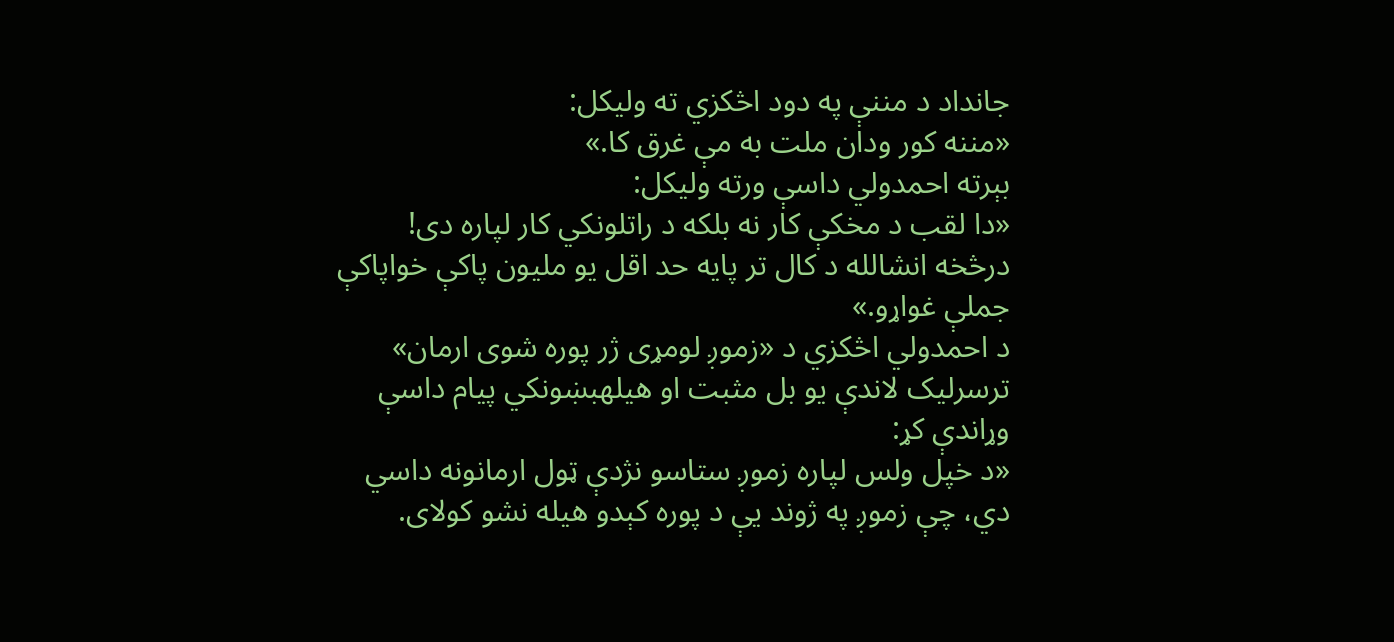جانداد د مننې په دود اڅکزي ته ولیکل:
«مننه کور ودان ملت به مې غرق کا.»
بېرته احمدولي داسې ورته ولیکل:
«دا لقب د مخکې کار نه بلکه د راتلونکي کار لپاره دی! درڅخه انشالله د کال تر پايه حد اقل يو مليون پاکې خواپاکې جملې غواړو.»
د احمدولي اڅکزي د «زموږ لومړی ژر پوره شوی ارمان» ترسرلیک لاندې یو بل مثبت او هیلهبښونکي پیام داسې وړاندې کړ:
«د خپل ولس لپاره زموږ ستاسو نژدې ټول ارمانونه داسي دي، چې زموږ په ژوند يې د پوره کېدو هيله نشو کولای.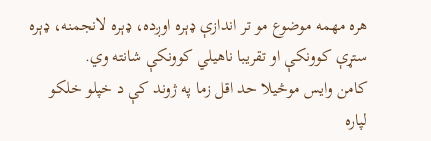هره مهمه موضوع مو تر اندازې ډېره اوږده، ډېره لانجمنه، ډېره ستړې کوونکې او تقريبا ناهيلي کوونکې شانته وي.
کامن وايس موڅيلا حد اقل زما په ژوند کې د خپلو خلکو لپاره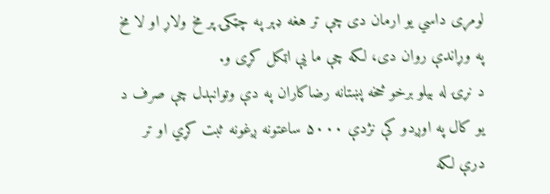لومړی داسي يو ارمان دی چې تر هغه ډېر په چټکۍ پر مخ ولاړ او لا مخ په وړاندې روان دی، لکه چې ما يې اټکل کړی و.
د نړۍ له بيلو برخو څخه پښتانه رضاکاران په دې وتوانېدل چې صرف د يو کال په اوږدو کې نژدې ۵۰۰۰ ساعتونه ږغونه ثبت کړي او تر درې لکه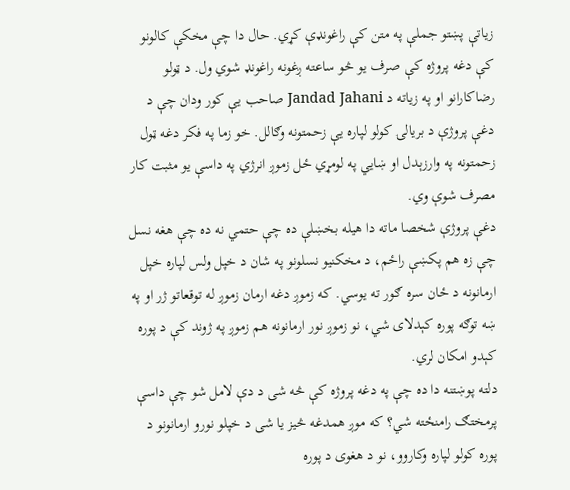زياتې پښتو جملې په متن کې راغونډې کړي. حال دا چې مخکې کالونو کې دغه پروژه کې صرف يو څو ساعته ږغونه راغونډ شوي ول. د ټولو رضاکارانو او په زياته د Jandad Jahani صاحب يې کور ودان چې د دغې پروژې د بريالۍ کولو لپاره يې زحمتونه وګالل. خو زما په فکر دغه ټول زحمتونه په وارزېدل او ښايي په لومړي ځل زموږ انرژي په داسې يو مثبت کار مصرف شوې وي.
دغې پروژې شخصا ماته دا هيله بخښلې ده چې حتمي نه ده چې هغه نسل چې زه هم پکښې راځم، د مخکنيو نسلونو په شان د خپل ولس لپاره خپل ارمانونه د ځان سره ګور ته يوسي. که زموږ دغه ارمان زموږ له توقعاتو ژر او په ښه توګه پوره کېدلای شي، نو زموږ نور ارمانونه هم زموږ په ژوند کې د پوره کېدو امکان لري.
دلته پوښتنه دا ده چې په دغه پروژه کې څه شی د دې لامل شو چې داسې پرمختګ رامنځته شي؟ که موږ همدغه څيز يا شی د خپلو نورو ارمانونو د پوره کولو لپاره وکاروو، نو د هغوی د پوره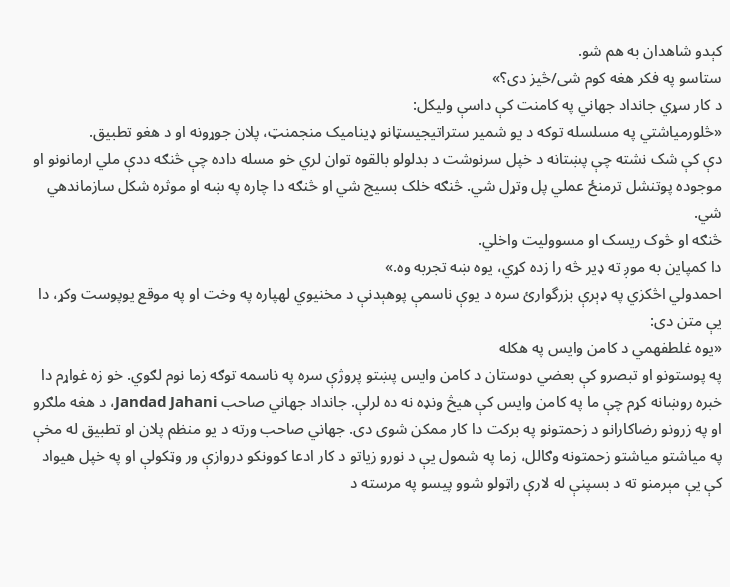کېدو شاهدان به هم شو.
ستاسو په فکر هغه کوم شی/څيز دی؟»
د کار سړي جانداد جهاني په کامنت کې داسې ولیکل:
«څلورمیاشتي په مسلسله توکه د یو شمیر ستراتیجیسټانو ډینامیک منجمنټ، پلان جوړونه او د هغو تطبیق.
دې کې شک نشته چې پښتانه د خپل سرنوشت د بدلولو بالقوه توان لري خو مسله داده چې څنګه ددې ملي ارمانونو او موجوده پوتنشل ترمنځ عملي پل وتړل شي. څنګه خلک بسیج شي او څنګه دا چاره په ښه او موثره شکل سازماندهي شي.
څنګه او څوک ریسک او مسوولیت واخلي.
دا کمپاین به موږ ته ډیر څه را زده کړي، یوه ښه تجربه وه.»
احمدولي اڅکزي په ډېرې بزرگوارئ سره د یوې ناسمې پوهېدنې د مخنیوي لهپاره په وخت او په موقع یوپوست وکړ، دا یې متن دی:
«يوه غلطفهمي د کامن وايس په هکله
په پوستونو او تبصرو کې بعضي دوستان د کامن وايس پښتو پروژې سره په ناسمه توګه زما نوم لګوي. خو زه غواړم دا خبره روښانه کړم چې ما په کامن وايس کې هيڅ ونډه نه ده لرلې. جانداد جهاني صاحب Jandad Jahani، د هغه ملګرو او په زرونو رضاکارانو د زحمتونو په برکت دا کار ممکن شوی دی. جهاني صاحب ورته د يو منظم پلان او تطبيق له مخې په مياشتو مياشتو زحمتونه وګالل، زما په شمول يې د نورو زياتو د کار ادعا کوونکو دروازې ور وټکولې او په خپل هيواد کې يې مېرمنو ته د بسپنې له لارې راټولو شوو پيسو په مرسته د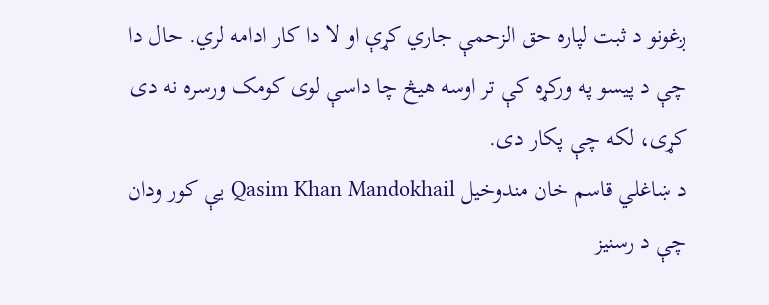ږغونو د ثبت لپاره حق الزحمې جاري کړې او لا دا کار ادامه لري. حال دا چې د پيسو په ورکړه کې تر اوسه هيڅ چا داسې لوی کومک ورسره نه دی کړی، لکه چې پکار دی.
د ښاغلي قاسم خان مندوخيل Qasim Khan Mandokhail يې کور ودان چې د رسنيز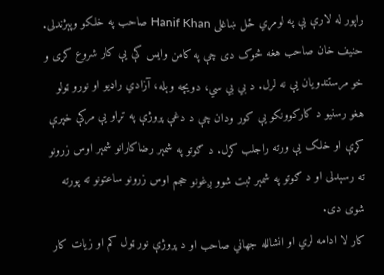راپور له لارې يې په لومړي ځل ښاغلی Hanif Khan صاحب په خلکو وپېژندلی. حنيف خان صاحب هغه څوک دی چې په کامن وایس کې يې کار شروع کړی و خو مرستندويان يې نه لرل. د بي بي سي، دويچه وېله، آزادي راډيو او نورو ټولو هغو رسنيو د کارکوونکو يې کور ودان چې د دغې پروژې په تړاو يې مرکې خپرې کړې او خلک يې ورته راجلب کړل. د ګوتو په شمېر رضاکارانو شمېر اوس زرونو ته رسېدلی او د ګوتو په شمېر ثبت شوو ږغونو حجم اوس زرونو ساعتونو ته پورته شوی دی.
کار لا ادامه لري او انشالله جهاني صاحب او د پروژې نور ټول کم او زيات کار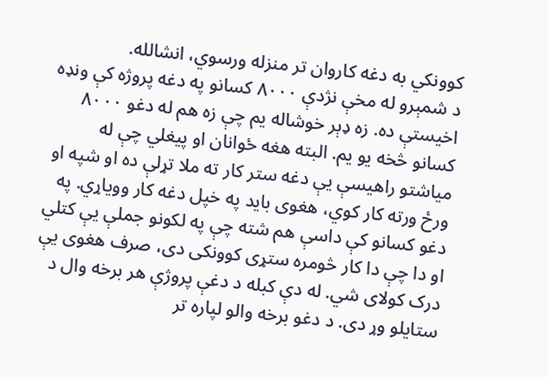کوونکي به دغه کاروان تر منزله ورسوي، انشالله.
د شمېرو له مخې نژدې ۸۰۰۰ کسانو په دغه پروژه کې ونډه اخيستې ده. زه ډېر خوشاله يم چې زه هم له دغو ۸۰۰۰ کسانو څخه يو يم. البته هغه ځوانان او پيغلي چې له مياشتو راهيسې يې دغه ستر کار ته ملا تړلې ده او شپه او ورځ ورته کار کوي، هغوی بايد په خپل دغه کار ووياړي. په دغو کسانو کې داسې هم شته چې په لکونو جملې يې کتلي او دا چې دا کار څومره ستړی کوونکی دی، صرف هغوی يې درک کولای شي. له دې کبله د دغې پروژې هر برخه وال د ستايلو وړ دی. د دغو برخه والو لپاره تر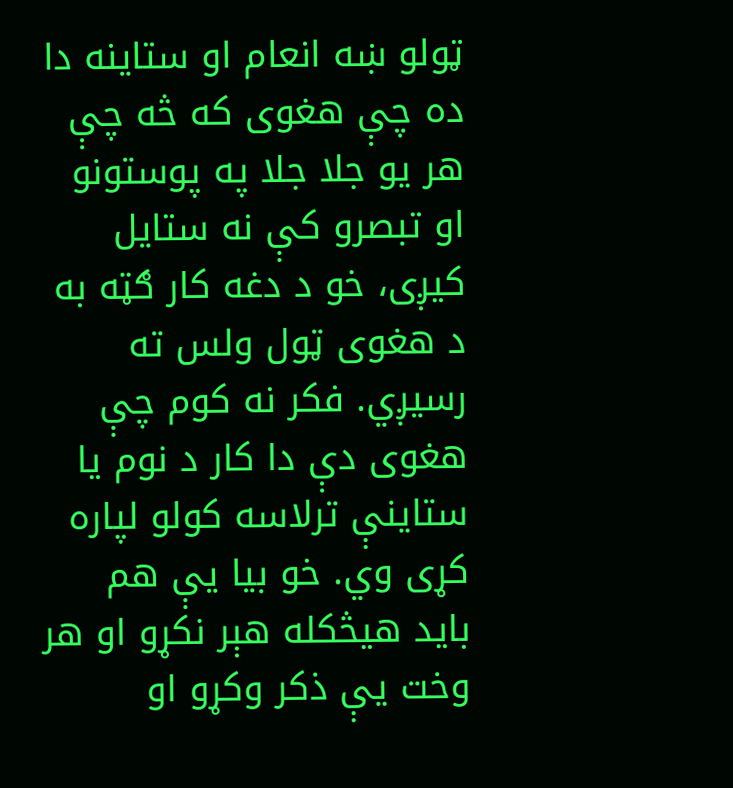ټولو ښه انعام او ستاينه دا ده چې هغوی که څه چې هر يو جلا جلا په پوستونو او تبصرو کې نه ستايل کيږی، خو د دغه کار ګټه به د هغوی ټول ولس ته رسيږي. فکر نه کوم چې هغوی دې دا کار د نوم يا ستاينې ترلاسه کولو لپاره کړی وي. خو بيا يې هم بايد هيڅکله هېر نکړو او هر وخت يې ذکر وکړو او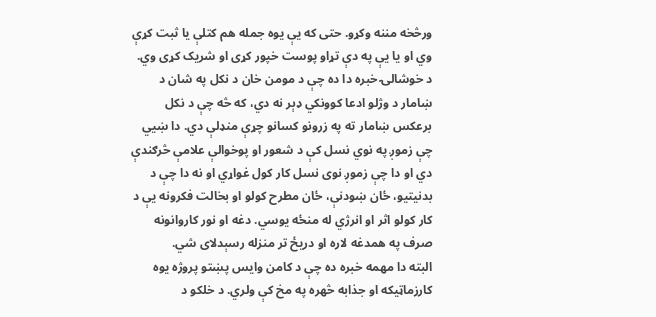ورڅخه مننه وکړو. حتی که يې يوه جمله هم کتلې يا ثبت کړې وي او يا يې په دې تړاو پوست خپور کړی او شريک کړی وي.
د خوشالۍ خبره دا ده چې د مومن خان د نکل په شان د ښامار د وژلو ادعا کوونکي ډېر نه دي، که څه چې د نکل برعکس ښامار ته په زرونو کسانو چړې منډلې دي. دا ښيي چې زموږ په نوي نسل کې د شعور او پوخوالې علامې څرګندې دي او دا چې زموږ نوی نسل کار کول غواړي او نه دا چې د بدنيتيو، ځان ښودنې، ځان مطرح کولو او بخالت فکرونه يې د کار کولو اثر او انرژي له منځه يوسي. دغه او نور کاروانونه صرف په همدغه لاره او دريځ تر منزله رسېدلای شي.
البته دا مهمه خبره ده چې د کامن وايس پښتو پروژه يوه کارزماټيکه او جذابه څهره په مخ کې ولري. د خلکو د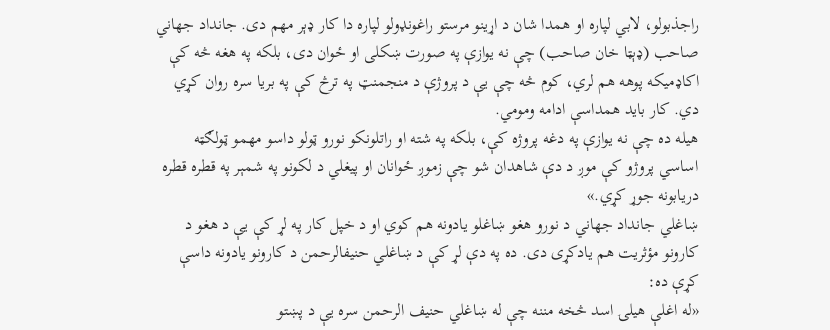راجذبولو، لابي لپاره او همدا شان د اړينو مرستو راغونډولو لپاره دا کار ډېر مهم دی. جانداد جهاني صاحب (ډېټا خان صاحب) چې نه يوازې په صورت ښکلی او ځوان دی، بلکه په هغه څه کې اکاډميکه پوهه هم لري، کوم څه چې يې د پروژې د منجمنټ په ترڅ کې په بريا سره روان کړي دي. کار بايد همداسې ادامه ومومي.
هيله ده چې نه يوازې په دغه پروژه کې، بلکه په شته او راتلونکو نورو ټولو داسو مهمو ټولګټه اساسي پروژو کې موږ د دې شاهدان شو چې زموږ ځوانان او پيغلي د لکونو په شمېر په قطره قطره دريابونه جوړ کړي.»
ښاغلي جانداد جهاني د نورو هغو ښاغلو یادونه هم کوي او د خپل کار په لړ کې یې د هغو د کارونو مؤثریت هم یادکړی دی. ده په دې لړ کې د ښاغلي حنیفالرحمن د کارونو یادونه داسې کړې ده:
«له اغلې هیلۍ اسد څخه مننه چې له ښاغلي حنیف الرحمن سره یې د پښتو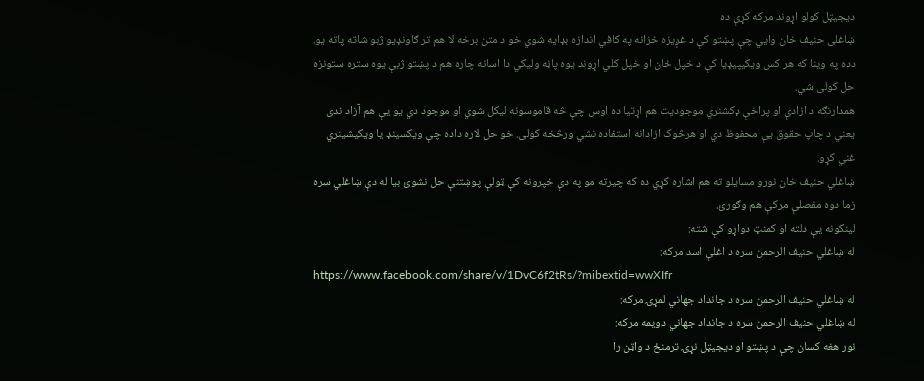دیجیټل کولو اړوند مرکه کړې ده
ښاغلی حنیف خان وایي چې پښتو کې د غږیزه خزانه په کافي اندازه بډایه شوي خو د متن برخه لا هم تر ګاونډیو ژبو شاته پاته یو. دده په وینا که هر کس ويکيپيډيا کې د خپل ځان او خپل کلي اړوند یوه پاڼه ولیکي دا اسانه چاره هم د پښتو ژبې یوه ستره ستونزه حل کولی شي.
همدارنګه د ازادې او پراخې ډکشنري موجودیت هم اړتیا ده اوس چې څه قاموسونه لیکل شوي او موجود دي یو یې هم آزاد ندی یعني د چاپ حقوق یې محفوظ دي او هرڅوک ازادانه استفاده نشي ورڅخه کولی. خو حل لاره داده چې ویکسینډ یا ویکیشینري غني کړو.
ښاغلي حنیف خان نورو مسایلو ته هم اشاره کړي ده که چیرته مو په دې خپرونه کې ټولې پوښتنې حل نشوئ بیا له دې ښاغلي سره زما دوه مفصلې مرکې هم وګورئ.
لینکونه یې دلته او کمنټ دواړو کې شته:
له ښاغلي حنیف الرحمن سره د اغلې اسد مرکه:
https://www.facebook.com/share/v/1DvC6f2tRs/?mibextid=wwXIfr
له ښاغلي حنیف الرحمن سره د جانداد جهاني لمړۍ مرکه:
له ښاغلي حنیف الرحمن سره د جانداد جهاني دویمه مرکه:
نور هغه کسان چې د پښتو او دیجیټل نړۍ ترمنځ د واټن را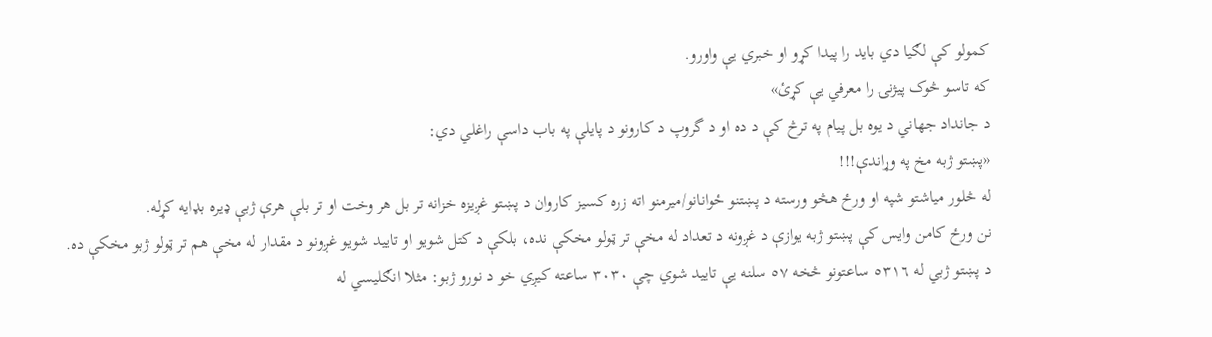کمولو کې لګیا دي باید را پیدا کړو او خبري یې واورو.
که تاسو څوک پیژنۍ را معرفي یې کړئ»
د جانداد جهاني د یوه بل پیام په ترڅ کې د ده او د گروپ د کارونو د پایلې په باب داسې راغلي دي:
«پښتو ژبه مخ په وړاندې!!!
له څلور میاشتو شپه او ورځ هڅو ورسته د پښتنو ځوانانو/میرمنو اته زره کسیز کاروان د پښتو غږیزه خزانه تر بل هر وخت او تر بلې هرې ژبې ډیره بډایه کړله.
نن ورځ کامن وایس کې پښتو ژبه یوازې د غږونه د تعداد له مخې تر ټولو مخکې نده، بلکې د کتل شویو او تایید شویو غږونو د مقدار له مخې هم تر ټولو ژبو مخکې ده.
د پښتو ژبي له ٥٣١٦ ساعتونو څخه ٥٧ سلنه یې تایید شوي چې ۳۰۳۰ ساعته کیږي خو د نورو ژبو: مثلا انګلیسي له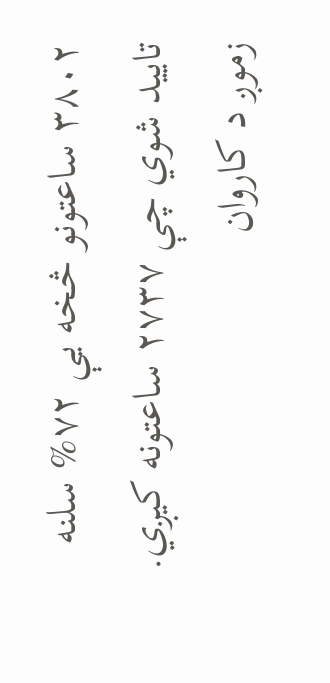٣٨٠٢ ساعتونو څخه یې ٧٢% سلنه تایید شوي چې ۲۷۳۷ ساعتونه کیږي.
زموږ د کاروان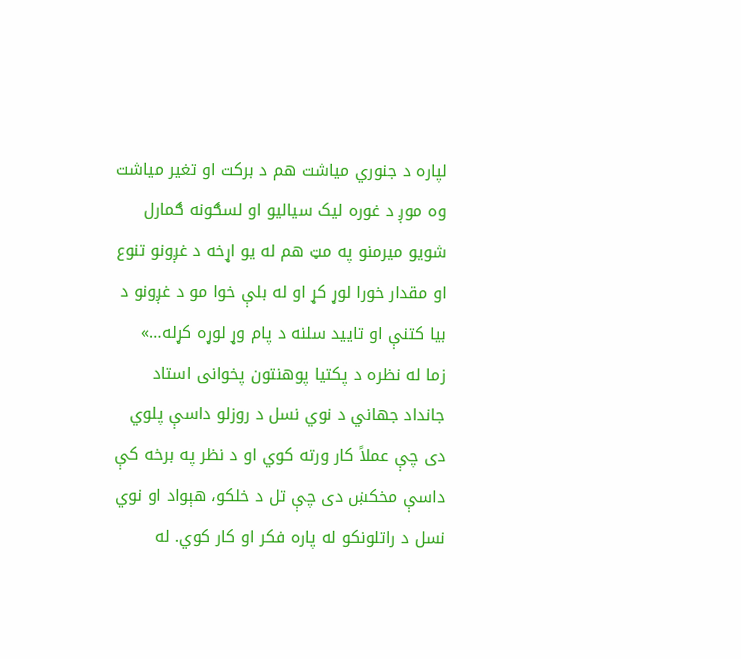لپاره د جنوري میاشت هم د برکت او تغیر میاشت وه موږ د غوره لیک سیالیو او لسګونه ګمارل شویو میرمنو په مټ هم له یو اړخه د غږونو تنوع او مقدار خورا لوړ کړ او له بلې خوا مو د غږونو د بیا کتنې او تایید سلنه د پام وړ لوړه کړله…»
زما له نظره د پکتیا پوهنتون پخوانی استاد جانداد جهاني د نوي نسل د روزلو داسې پلوي دی چې عملاً کار ورته کوي او د نظر په برخه کې داسې مخکښ دی چې تل د خلکو، هېواد او نوي نسل د راتلونکو له پاره فکر او کار کوي. له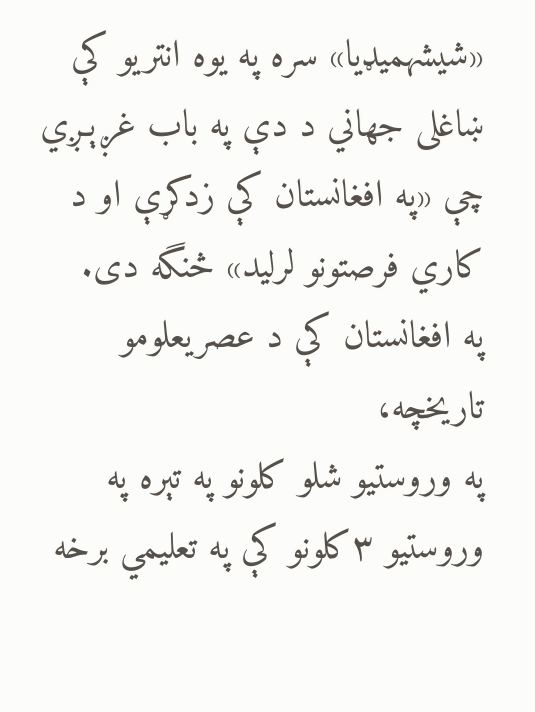«شیشهمیډیا» سره په یوه انتریو کې ښاغلی جهاني د دې په باب غږېـږي چې «په افغانستان کې زدکړې او د کاري فرصتونو لرلید» څنگه دی.
په افغانستان کې د عصريعلومو تاریخچه،
په وروستیو شلو کلونو په تېره په وروستیو ۳کلونو کې په تعلیمي برخه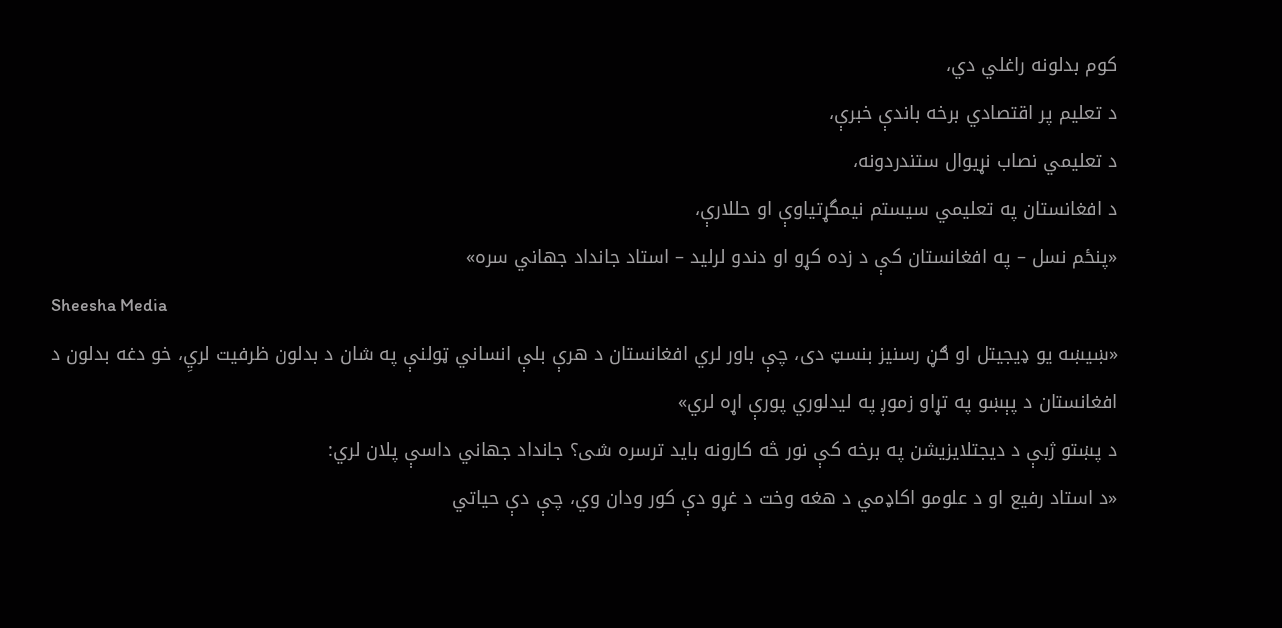کوم بدلونه راغلي دي،
د تعلیم پر اقتصادي برخه باندې خبرې،
د تعلیمي نصاب نړیوال ستندردونه،
د افغانستان په تعلیمي سیستم نیمگړتیاوې او حللارې،
«پنځم نسل – په افغانستان کې د زده کړو او دندو لرليد – استاد جانداد جهاني سره»
Sheesha Media
«ښيښه یو ډیجیتل او ګڼ رسنیز بنسټ دی، چې باور لري افغانستان د هرې بلې انساني ټولنې په شان د بدلون ظرفیت لريِ، خو دغه بدلون د افغانستان د پېښو په تړاو زموږ په لیدلوري پورې اړه لري»
د پښتو ژبې د دیجتلایزیشن په برخه کې نور څه کارونه باید ترسره شی؟ جانداد جهاني داسې پلان لري:
«د استاد رفیع او د علومو اکاډمي د هغه وخت د غړو دې کور ودان وي، چې دې حیاتي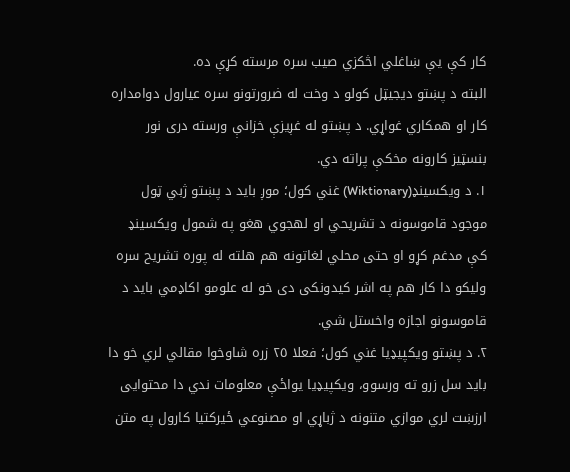کار کې یې ښاغلي اڅکزي صیب سره مرسته کړې ده.
البته د پښتو دیجیټل کولو د وخت له ضرورتونو سره عیارول دوامداره کار او همکاري غواړي. د پښتو له غږیزې خزانې ورسته دری نور بنسټیز کارونه مخکې پراته دي.
۱. د ویکسینډ(Wiktionary) غني کول؛ موږ باید د پښتو ژبي ټول موجود قاموسونه د تشریحي او لهجوي هغو په شمول ویکسینډ کې مدغم کړو او حتی محلي لغاتونه هم هلته له پوره تشریح سره ولیکو دا کار هم په اشر کیدونکی دی خو له علومو اکاډمي باید د قاموسونو اجازه واخستل شي.
٢. د پښتو ویکپیډیا غني کول؛ فعلا ٢٥ زره شاوخوا مقالي لري خو دا باید سل زرو ته ورسوو، ویکپیډیا یواځې معلومات ندي دا محتوایی ارزښت لري موازي متنونه د ژباړي او مصنوعي ځیرکتیا کارول په متن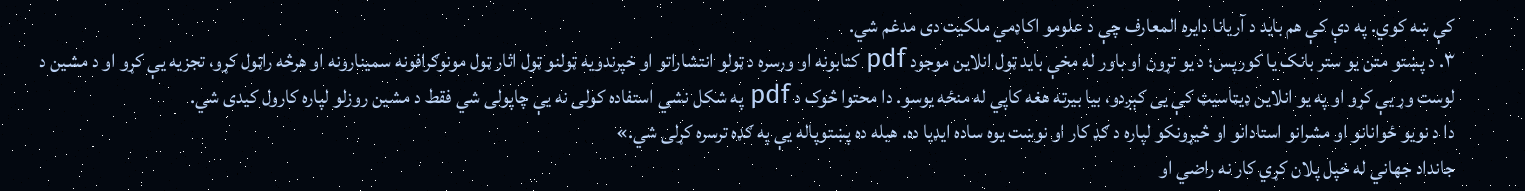کې ښه کوي. په دې کې هم باید د آريانا دایره المعارف چې د علومو اکاډمي ملکیت دی مدغم شي.
٣. د پښتو متن یو ستر بانک یا کورپس؛ د یو تړون او باور له مخې باید ټول انلاین موجود pdf کتابونه او ورسره د ټولو انتشاراتو او خپرندویه ټولنو ټول اثار ټول مونوګرافونه سمینارونه او هرڅه راټول کړو، تجزیه یې کړو او د مشین د لوست وړ یې کړو او په یو انلاین ډیټاسیټ کې یی کېږدو، بیا بیرته هغه کاپي له منځه یوسو. دا محتوا څوک د pdf په شکل نشي استفاده کولی نه یې چاپولی شي فقط د مشین روزلو لپاره کارول کیدی شي.
دا د نویو ځوانانو او مشرانو استادانو او څیړونکو لپاره د ګډ کار او نوښت یوه ساده ایډیا ده. هیله ده پښتوپاله یې په ګډه ترسره کړلی شي.»
جانداد جهاني له خپل پلان کړي کار نه راضي او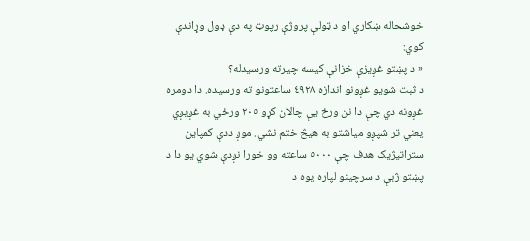خوشحاله ښکاري او د ټولې پروژې رپوټ په دې ډول وړاندې کوي:
« د پښتو غږیزې خزانې کیسه چیرته ورسیدله؟
د ثبت شویو غږونو اندازه ٤٩٢٨ ساعتونو ته ورسیده. دا دومره غږونه دي چې دا نن ورځ یې چالان کړو ٢٠٥ ورځي به غږیږي یعني تر شپږو میاشتو به هیڅ ختم نشي. موږ ددې کمپاین ستراتیژیک هدف چې ٥٠٠٠ ساعته وو خورا نږدې شوي یو دا د پښتو ژبې د سرچینو لپاره یوه د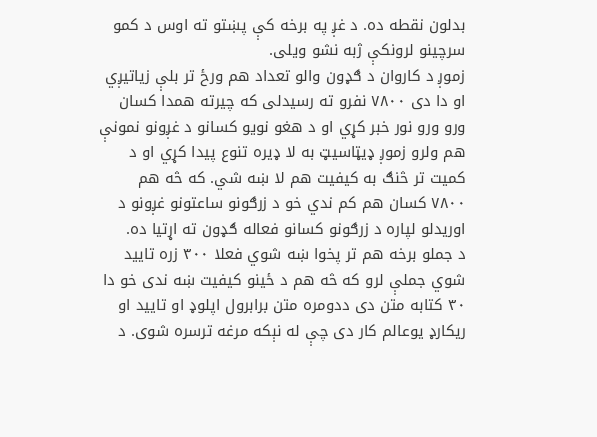بدلون نقطه ده. د غږ په برخه کې پښتو ته اوس د کمو سرچینو لرونکې ژبه نشو ویلی.
زموږ د کاروان د ګډون والو تعداد هم ورځ تر بلې زیاتیږي او دا دی ٧٨٠٠ نفرو ته رسیدلی که چیرته همدا کسان ورو ورو نور خبر کړي او د هغو نویو کسانو د غږونو نمونې هم ولرو زموږ ډیټاسیټ به لا ډیره تنوع پیدا کړي او د کمیت تر څنګ به کیفیت هم لا ښه شي. که څه هم ٧٨٠٠ کسان هم کم ندي خو د زرګونو ساعتونو غږونو د اوریدلو لپاره د زرګونو کسانو فعاله ګډون ته اړتیا ده.
د جملو برخه هم تر پخوا ښه شوي فعلا ٣٠٠ زره تایید شوي جملې لرو که څه هم د ځینو کیفیت ښه ندی خو دا ٣٠ کتابه متن دی ددومره متن برابرول اپلوډ او تایید او ریکارډ یوعالم کار دی چې له نېکه مرغه ترسره شوی. د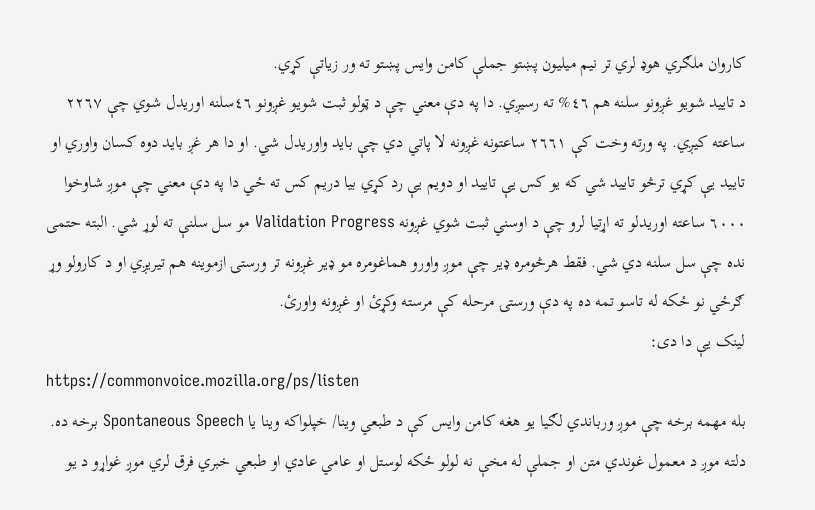کاروان ملګري هوډ لري تر نیم میلیون پښتو جملې کامن وایس پښتو ته ور زیاتې کړي.
د تایید شویو غږونو سلنه هم ٤٦% ته رسیږي. دا په دې معني چې د ټولو ثبت شویو غږونو ٤٦سلنه اوریدل شوي چې ٢٢٦٧ ساعته کیږي. په ورته وخت کې ٢٦٦١ ساعتونه غږونه لا پاتي دي چې باید واوریدل شي. او دا هر غږ باید دوه کسان واوري او تایید یې کړي ترڅو تایید شي که یو کس یې تایید او دویم یې رد کړي بیا دریم کس ته ځي دا په دې معني چې موږ شاوخوا ٦٠٠٠ ساعته اوریدلو ته اړتیا لرو چې د اوسني ثبت شوي غږونه Validation Progress مو سل سلنې ته لوړ شي. البته حتمی نده چې سل سلنه دي شي. فقط هرڅومره ډیر چې موږ واورو هماغومره مو ډیر غږونه تر ورستۍ ازموینه هم تیریږي او د کارولو وړ ګرځي نو ځکه له تاسو تمه ده په دې ورستۍ مرحله کې مرسته وکړئ او غږونه واورئ.
لینک یې دا دی:
https://commonvoice.mozilla.org/ps/listen
بله مهمه برخه چې موږ ورباندي لګیا یو هغه کامن وایس کې د طبعي وینا/ خپلواکه وینا یا Spontaneous Speech برخه ده. دلته موږ د معمول غوندي متن او جملې له مخې نه لولو ځکه لوستل او عامي عادي او طبعي خبري فرق لري موږ غواړو د یو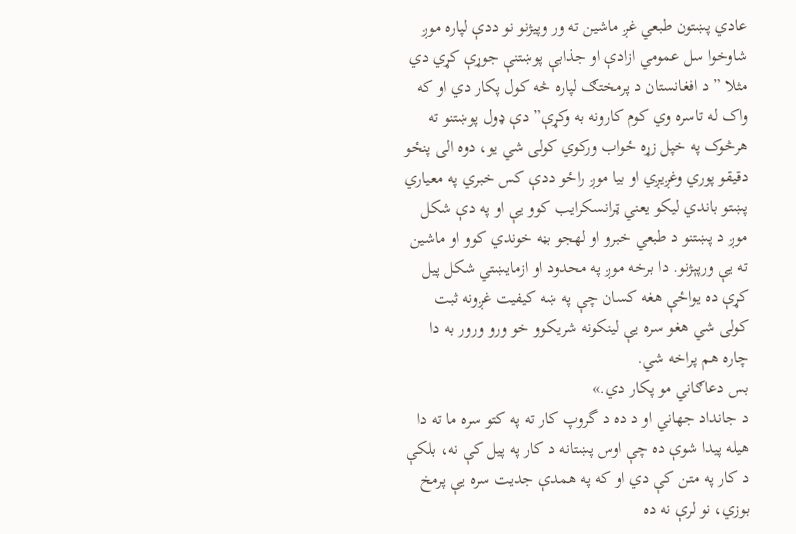عادي پښتون طبعي غږ ماشین ته ور وپیژنو نو ددې لپاره موږ شاوخوا سل عمومي ازادې او جذابې پوښتنې جوړې کړي دي مثلا ” د افغانستان د پرمختګ لپاره څه کول پکار دي او که واک له تاسره وي کوم کارونه به وکړې” دې ډول پوښتنو ته هرڅوک په خپل زړه ځواب ورکوي کولی شي یو، دوه الی پنځو دقیقو پوري وغږیږي او بیا موږ راځو ددې کس خبري په معیاري پښتو باندي لیکو یعني ټرانسکرایب کوو یې او په دې شکل موږ د پښتنو د طبعي خبرو او لهجو بڼه خوندي کوو او ماشین ته یې ورپېژنو. دا برخه موږ په محدود او ازمایښتي شکل پیل کړې ده یواځې هغه کسان چې په ښه کیفیت غږونه ثبت کولی شي هغو سره یې لینکونه شریکوو خو ورو ورور به دا چاره هم پراخه شي.
بس دعاګاني مو پکار دي.»
د جانداد جهاني او د ده د گروپ کار ته په کتو سره ما ته دا هیله پیدا شوې ده چې اوس پښتانه د کار په پیل کې نه، بلکې د کار په متن کې دي او که په همدې جدیت سره یې پرمخ بوزي، نو لرې نه ده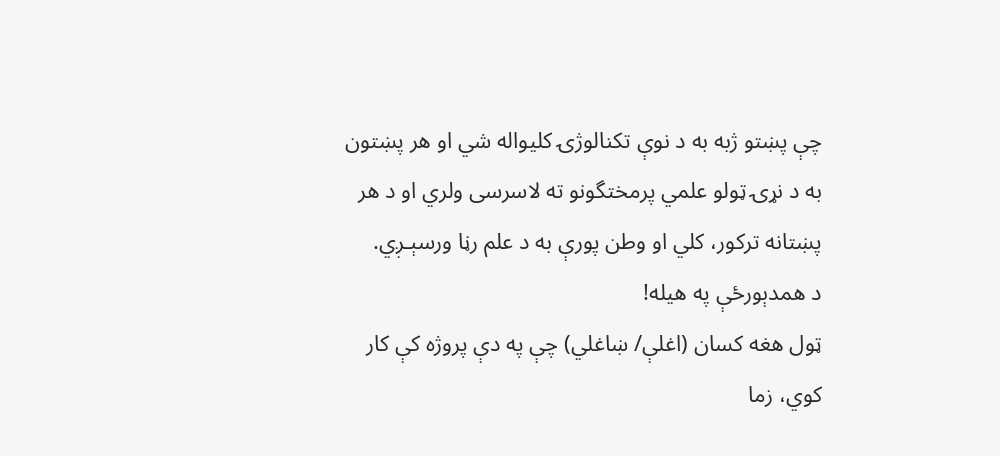چې پښتو ژبه به د نوې تکنالوژۍ کلیواله شي او هر پښتون به د نړۍ ټولو علمي پرمختگونو ته لاسرسی ولري او د هر پښتانه ترکور، کلي او وطن پورې به د علم رڼا ورسېـږي.
د همدېورځې په هیله!
ټول هغه کسان (اغلې/ ښاغلي) چې په دې پروژه کې کار کوي، زما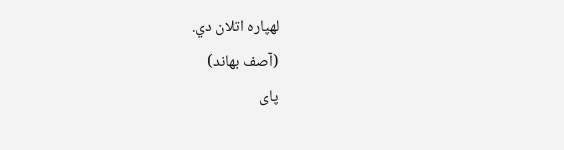لهپاره اتلان دي.
(آصف بهاند)
پای